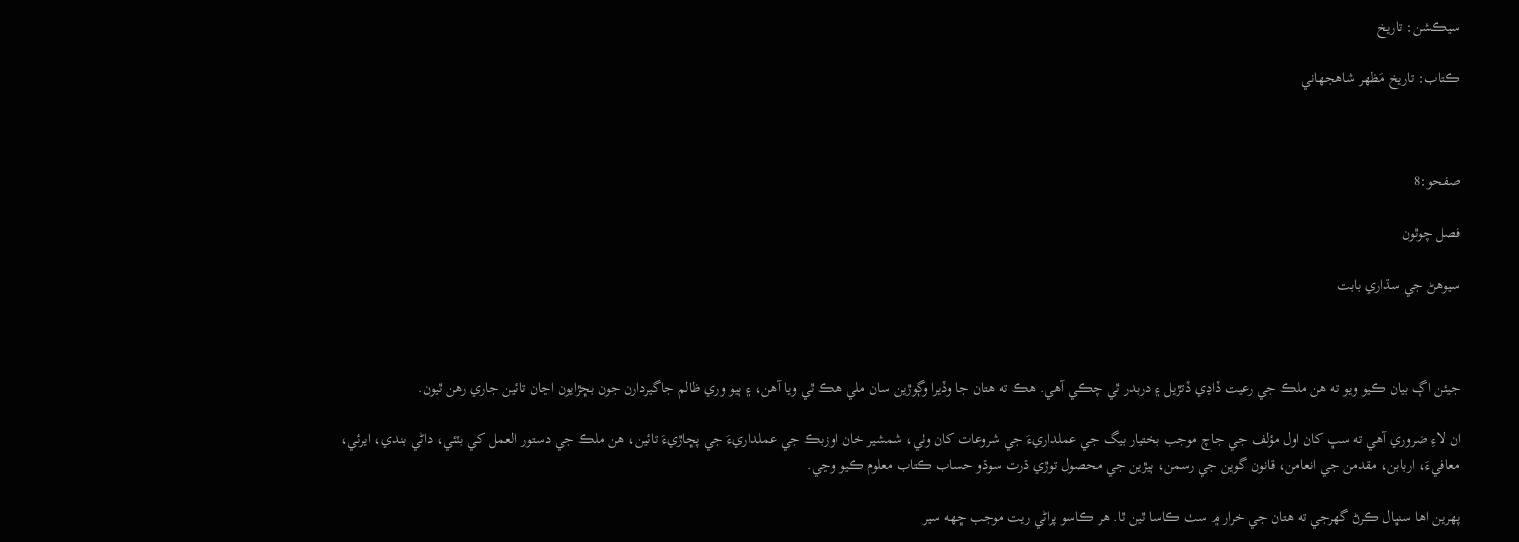سيڪشن: تاريخ

ڪتاب: تاريخ مَظهر شاهجهاني



صفحو:8

فصل چوٿون

سيوهڻ جي سڌاري بابت



جيئن اڳ بيان ڪيو ويو ته هن ملڪ جي رعيت ڏاڍي ڏتڙيل ۽ دربدر ٿي چڪي آهي. هڪ ته هتان جا وڏيرا وڳوڙين سان ملي هڪ ٿي ويا آهن، ۽ ٻيو وري ظالم جاگيردارن جون بڇڙايون اڃان تائين جاري رهن ٿيون.

ان لاءِ ضروري آهي ته سڀ کان اول مؤلف جي جاچ موجب بختيار بيگ جي عملداريءَ جي شروعات کان وٺي، شمشير خان اوزبڪ جي عملداريءَ جي پڇاڙيءَ تائين، هن ملڪ جي دستور العمل کي بٽئي، داڻي بندي، ايرئي، معافيءَ، اربابن، مقدمن جي انعامن، قانون گوين جي رسمن، ٻيڙين جي محصول توڙي ڌرت سوڌو حساب ڪتاب معلوم ڪيو وڃي.

پھرين اها سنڀال ڪرڻ گهرجي ته هتان جي خرار ۾ سٺ ڪاسا ٿين ٿا. هر ڪاسو پراڻي ريت موجب ڇهه سير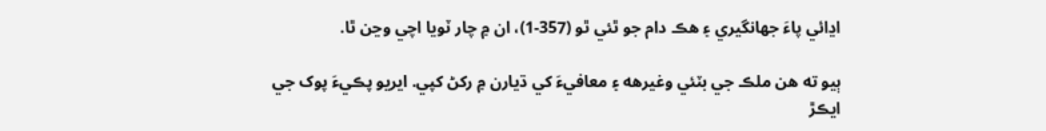اڍائي پاءَ جھانگيري ۽ هڪ دام جو ٿئي ٿو (357-1)، ان ۾ چار ٽويا اچي وڃن ٿا.

ٻيو ته هن ملڪ جي بٽئي وغيرهه ۽ معافيءَ کي ڌيارن ۾ رکڻ کپي. ايريو پڪيءَ پوک جي ايڪڙ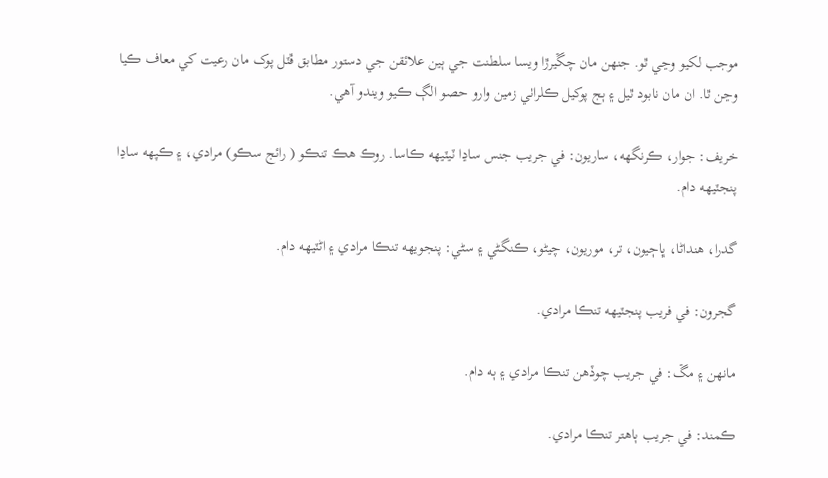موجب لکيو وڃي ٿو. جنھن مان چڱيرڙا ويسا سلطنت جي ٻين علائقن جي دستور مطابق ڦٽل پوک مان رعيت کي معاف ڪيا وڃن ٿا. ان مان نابود ٿيل ۽ ٻج پوکيل ڪلراٺي زمين وارو حصو الڳ ڪيو ويندو آهي.

خريف: جوار، ڪرنگهه، ساريون: في جريب جنس ساڍا ٽيٽيھه ڪاسا. روڪ هڪ تنڪو ( رائج سڪو) مرادي، ۽ ڪپهه ساڍا پنجٽيھه دام.

گدرا، هنداڻا، ڀاڄيون، تر، موريون، چيڻو، ڪنگڻي ۽ سڻي: پنجويھه تنڪا مرادي ۽ اڻٽيھه دام.

گجرون: في فريب پنجٽيھه تنڪا مرادي.

مانھن ۽ مڱ: في جريب چوڏهن تنڪا مرادي ۽ ٻه دام.

ڪمند: في جريب ٻاهتر تنڪا مرادي.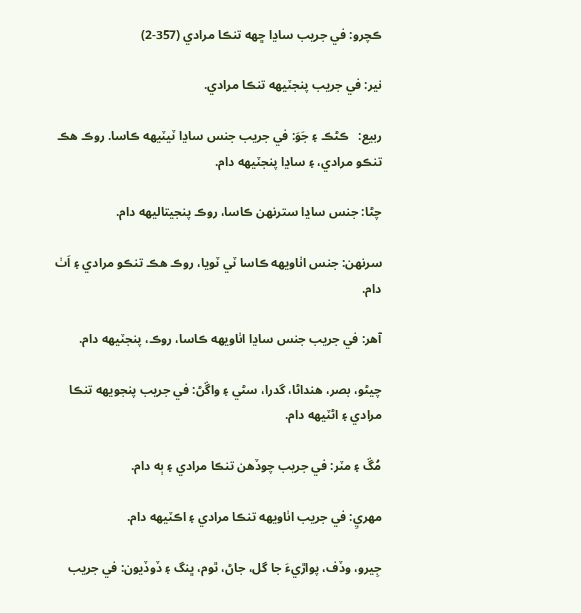ڪچرو: في جريب ساڍا ڇهه تنڪا مرادي (357-2)

نير: في جريب پنجٽيھه تنڪا مرادي.

ربيع:   ڪڻڪ ۽ جَوَ: في جريب جنس ساڍا ٽيٽيھه ڪاسا. روڪ هڪ تنڪو مرادي، ۽ ساڍا پنجٽيھه دام.

چڻا: جنس ساڍا سترنهن ڪاسا، روڪ پنجيتاليهه دام.

سرنهن: جنس اٺاويھه ڪاسا ٽي ٽويا، روڪ هڪ تنڪو مرادي ۽ اَٺ دام.

آهر: في جريب جنس ساڍا اٺاويھه ڪاسا، روڪ، پنجٽيھه دام.

چيڻو، بصر، هنداڻا، گدرا، سڻي ۽ واڱڻ: في جريب پنجويھه تنڪا مرادي ۽ اڻٽيھه دام.

مُڱ ۽ مٽر: في جريب چوڏهن تنڪا مرادي ۽ ٻه دام.

مھريِ: في جريب اٺاويھه تنڪا مرادي ۽ اڪٽيھه دام.

جِيرو، وڏف، پواڙيءَ جا گل، جاڻ، ٿوم، ڀنگ ۽ ڏوڏيون: في جريب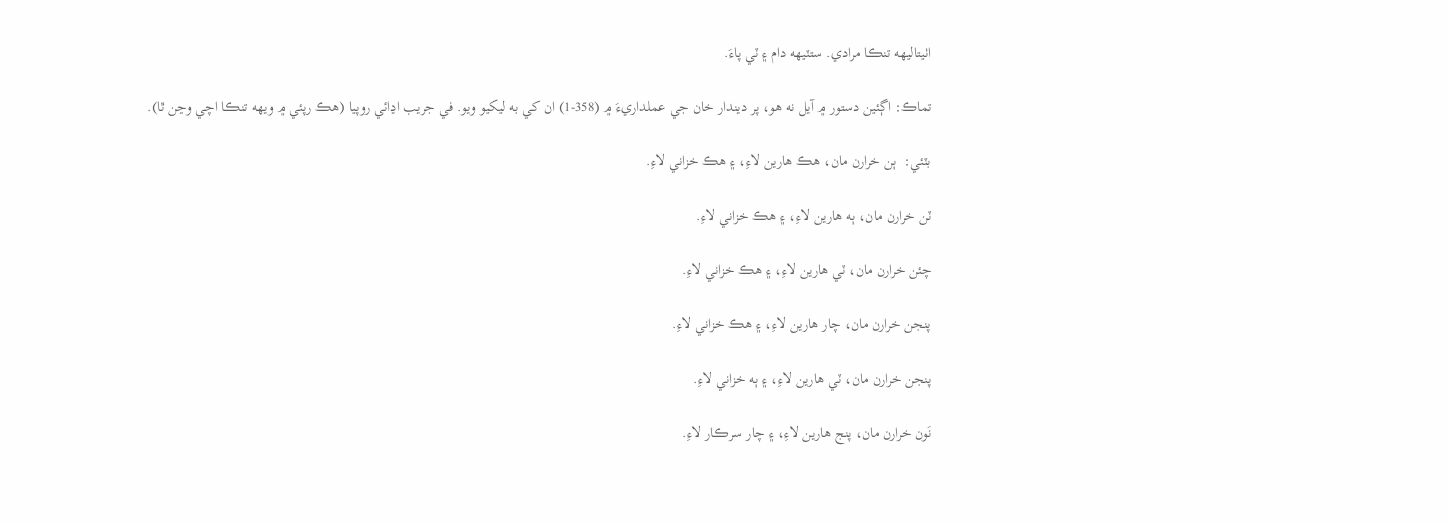اٺيتاليهه تنڪا مرادي. ستٽيھه دام ۽ ٽي پاءَ.

تماڪ: اڳئين دستور ۾ آيل نه هو، پر ديندار خان جي عملداريءَ ۾ (358-1) ان کي به ليکيو ويو. في جريب اڍائي روپيا (هڪ رپئي ۾ ويھه تنڪا اچي وڃن ٿا).

بٽئي:  ٻن خرارن مان، هڪ هارين لاءِ، ۽ هڪ خزاني لاءِ.

ٽن خرارن مان، ٻه هارين لاءِ، ۽ هڪ خزاني لاءِ.

چئن خرارن مان، ٽي هارين لاءِ، ۽ هڪ خزاني لاءِ.

پنجن خرارن مان، چار هارين لاءِ، ۽ هڪ خزاني لاءِ.

پنجن خرارن مان، ٽي هارين لاءِ، ۽ ٻه خزاني لاءِ.

نَون خرارن مان، پنج هارين لاءِ، ۽ چار سرڪار لاءِ.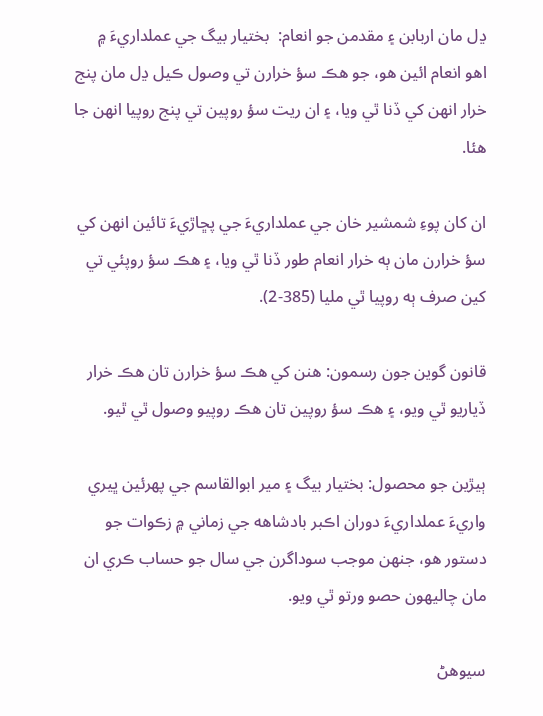ڍل مان اربابن ۽ مقدمن جو انعام:  بختيار بيگ جي عملداريءَ ۾ اهو انعام ائين هو، جو هڪ سؤ خرارن تي وصول ڪيل ڍل مان پنج خرار انھن کي ڏنا ٿي ويا، ۽ ان ريت سؤ روپين تي پنج روپيا انھن جا هئا.

ان کان پوءِ شمشير خان جي عملداريءَ جي پڇاڙيءَ تائين انھن کي سؤ خرارن مان ٻه خرار انعام طور ڏنا ٿي ويا، ۽ هڪ سؤ روپئي تي کين صرف ٻه روپيا ٿي مليا (385-2).

قانون گوين جون رسمون: هنن کي هڪ سؤ خرارن تان هڪ خرار ڏياريو ٿي ويو، ۽ هڪ سؤ روپين تان هڪ روپيو وصول ٿي ٿيو.

ٻيڙين جو محصول: بختيار بيگ ۽ مير ابوالقاسم جي پھرئين ڀيري واريءَ عملداريءَ دوران اڪبر بادشاهه جي زماني ۾ زڪوات جو دستور هو، جنھن موجب سوداگرن جي سال جو حساب ڪري ان مان چاليهون حصو ورتو ٿي ويو.

سيوهڻ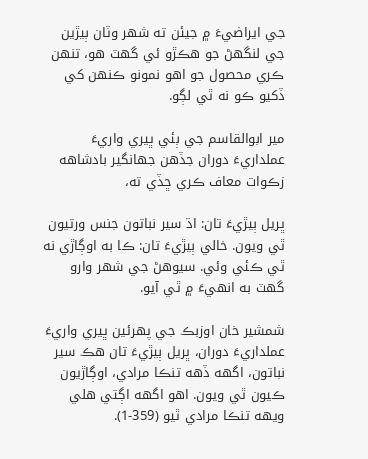جي ايراضيءَ ۾ جيئن ته شھر وٽان ٻيڙين جي لنگهڻ جو هڪڙو ئي گهٽ هو، تنھن ڪري محصول جو اهو نمونو ڪنھن کي ڏکيو ڪو نه ٿي لڳو.

مير ابوالقاسم جي ٻئي ڀيري واريءَ عملداريءَ دوران جڏهن جھانگير بادشاهه زڪوات معاف ڪري ڇڏي ته،

ڀريل ٻيڙيءَ تان: اڌ سير نباتون جنس ورتيون ٿي ويون. خالي ٻيڙيءَ تان: ڪا به اوڳاڙي نه ٿي ڪئي وئي. سيوهڻ جي شھر وارو گهٽ به انھيءَ ۾ ٿي آيو.

شمشير خان اوزبڪ جي پھرئين ڀيري واريءَ عملداريءَ دوران، ڀريل ٻيڙيءَ تان هڪ سير نباتون، اگهه ڏهه تنڪا مرادي، اوڳاڙيون ڪيون ٿي ويون. اهو اگهه اڳتي هلي ويھه تنڪا مرادي ٿيو (359-1).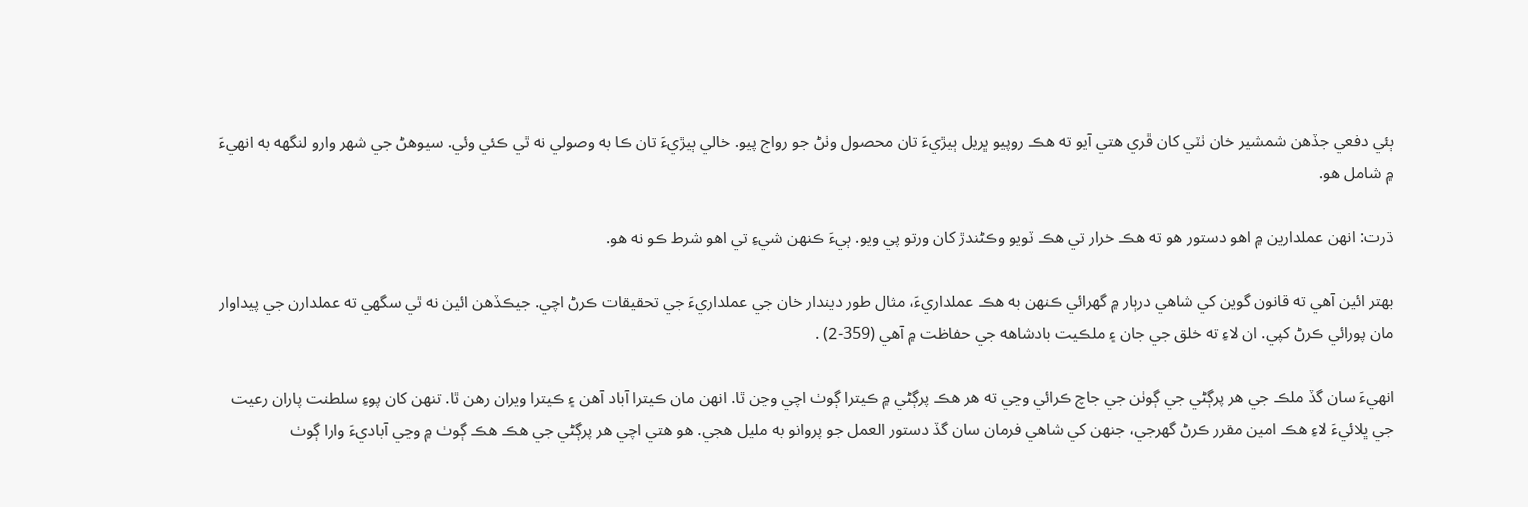ٻئي دفعي جڏهن شمشير خان ٺٽي کان ڦري هتي آيو ته هڪ روپيو ڀريل ٻيڙيءَ تان محصول وٺڻ جو رواج پيو. خالي ٻيڙيءَ تان ڪا به وصولي نه ٿي ڪئي وئي. سيوهڻ جي شھر وارو لنگهه به انھيءَ ۾ شامل هو.

ڌرت: انھن عملدارين ۾ اهو دستور هو ته هڪ خرار تي هڪ ٽويو وڪڻندڙ کان ورتو پي ويو. ٻيءَ ڪنھن شيءِ تي اهو شرط ڪو نه هو.

بهتر ائين آهي ته قانون گوين کي شاهي درٻار ۾ گهرائي ڪنھن به هڪ عملداريءَ، مثال طور ديندار خان جي عملداريءَ جي تحقيقات ڪرڻ اچي. جيڪڏهن ائين نه ٿي سگهي ته عملدارن جي پيداوار مان پورائي ڪرڻ کپي. ان لاءِ ته خلق جي جان ۽ ملڪيت بادشاهه جي حفاظت ۾ آهي (359-2) .

انھيءَ سان گڏ ملڪ جي هر پرڳڻي جي ڳوٺن جي جاچ ڪرائي وڃي ته هر هڪ پرڳڻي ۾ ڪيترا ڳوٺ اچي وڃن ٿا. انھن مان ڪيترا آباد آهن ۽ ڪيترا ويران رهن ٿا. تنھن کان پوءِ سلطنت پاران رعيت جي ڀلائيءَ لاءِ هڪ امين مقرر ڪرڻ گهرجي، جنھن کي شاهي فرمان سان گڏ دستور العمل جو پروانو به مليل هجي. هو هتي اچي هر پرڳڻي جي هڪ هڪ ڳوٺ ۾ وڃي آباديءَ وارا ڳوٺ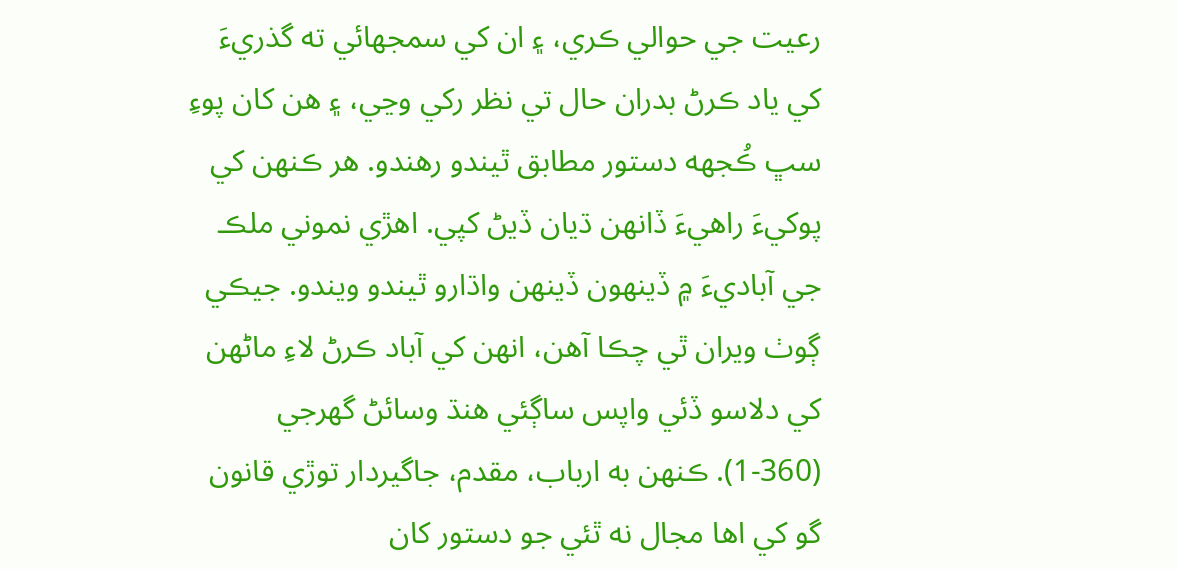رعيت جي حوالي ڪري، ۽ ان کي سمجهائي ته گذريءَ کي ياد ڪرڻ بدران حال تي نظر رکي وڃي، ۽ هن کان پوءِ سڀ ڪُجهه دستور مطابق ٿيندو رهندو. هر ڪنھن کي پوکيءَ راهيءَ ڏانھن ڌيان ڏيڻ کپي. اهڙي نموني ملڪ جي آباديءَ ۾ ڏينھون ڏينھن واڌارو ٿيندو ويندو. جيڪي ڳوٺ ويران ٿي چڪا آهن، انھن کي آباد ڪرڻ لاءِ ماڻھن کي دلاسو ڏئي واپس ساڳئي هنڌ وسائڻ گهرجي (360-1). ڪنھن به ارباب، مقدم، جاگيردار توڙي قانون گو کي اها مجال نه ٿئي جو دستور کان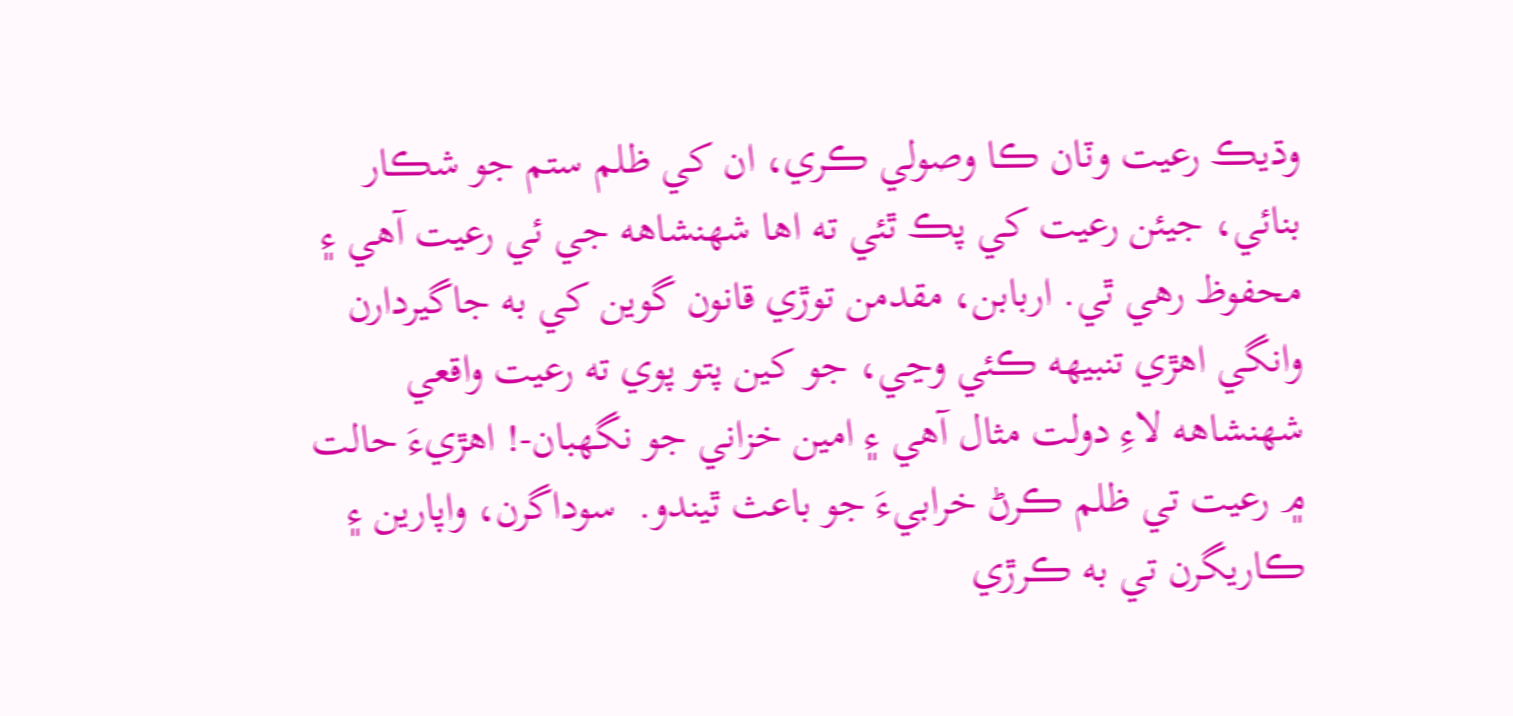وڌيڪ رعيت وٽان ڪا وصولي ڪري، ان کي ظلم ستم جو شڪار بنائي، جيئن رعيت کي پڪ ٿئي ته اها شهنشاهه جي ئي رعيت آهي ۽ محفوظ رهي ٿي. اربابن، مقدمن توڙي قانون گوين کي به جاگيردارن وانگي اهڙي تنبيهه ڪئي وڃي، جو کين پتو پوي ته رعيت واقعي شهنشاهه لاءِ دولت مثال آهي ۽ امين خزاني جو نگهبان-! اهڙيءَ حالت ۾ رعيت تي ظلم ڪرڻ خرابيءَ جو باعث ٿيندو.  سوداگرن، واپارين ۽ ڪاريگرن تي به ڪرڙي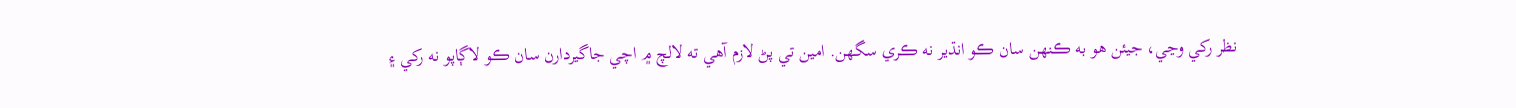نظر رکي وڃي، جيئن هو به ڪنھن سان ڪو انڌير نه ڪري سگهن. امين تي پڻ لازم آهي ته لالچ ۾ اچي جاگيردارن سان ڪو لاڳاپو نه رکي ۽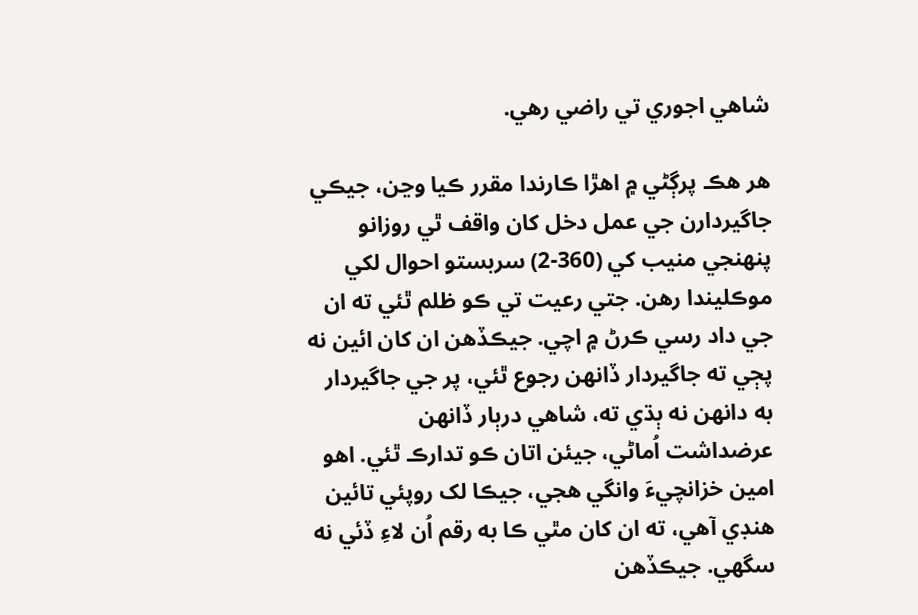شاهي اجوري تي راضي رهي.

هر هڪ پرڳڻي ۾ اهڙا ڪارندا مقرر ڪيا وڃن، جيڪي جاگيردارن جي عمل دخل کان واقف ٿي روزانو پنھنجي منيب کي (360-2) سربستو احوال لکي موڪليندا رهن. جتي رعيت تي ڪو ظلم ٿئي ته ان جي داد رسي ڪرڻ ۾ اچي. جيڪڏهن ان کان ائين نه پڄي ته جاگيردار ڏانھن رجوع ٿئي، پر جي جاگيردار به دانھن نه ٻڌي ته، شاهي درٻار ڏانھن عرضداشت اُماڻي، جيئن اتان ڪو تدارڪ ٿئي. اهو امين خزانچيءَ وانگي هجي، جيڪا لک روپئي تائين هنڊي آهي، ته ان کان مٿي ڪا به رقم اُن لاءِ ڏئي نه سگهي. جيڪڏهن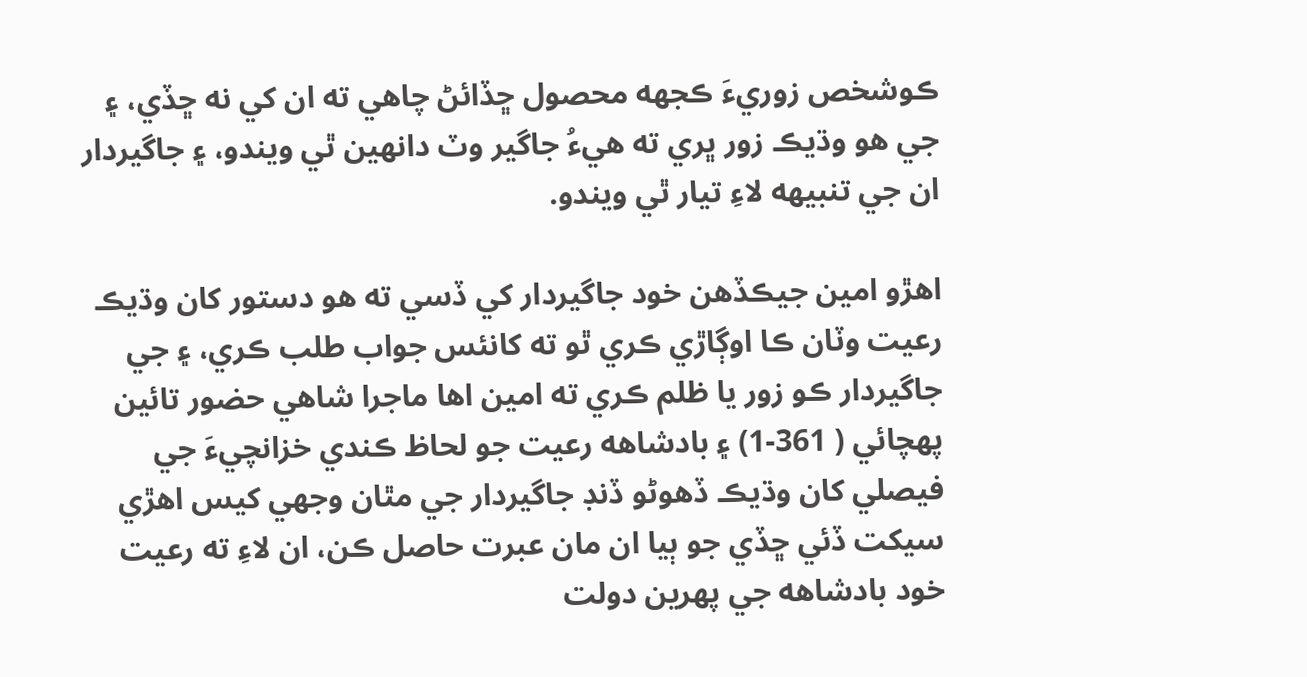ڪوشخص زوريءَ ڪجهه محصول ڇڏائڻ چاهي ته ان کي نه ڇڏي، ۽ جي هو وڌيڪ زور ڀري ته هيءُ جاگير وٽ دانھين ٿي ويندو، ۽ جاگيردار ان جي تنبيهه لاءِ تيار ٿي ويندو.

اهڙو امين جيڪڏهن خود جاگيردار کي ڏسي ته هو دستور کان وڌيڪ رعيت وٽان ڪا اوڳاڙي ڪري ٿو ته کانئس جواب طلب ڪري، ۽ جي جاگيردار ڪو زور يا ظلم ڪري ته امين اها ماجرا شاهي حضور تائين پھچائي ( 361-1) ۽ بادشاهه رعيت جو لحاظ ڪندي خزانچيءَ جي فيصلي کان وڌيڪ ڏهوڻو ڏنڊ جاگيردار جي مٿان وجهي کيس اهڙي سيکت ڏئي ڇڏي جو ٻيا ان مان عبرت حاصل ڪن، ان لاءِ ته رعيت خود بادشاهه جي پھرين دولت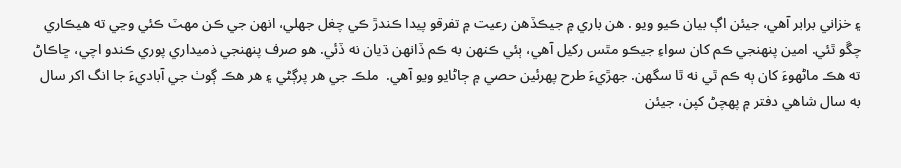۽ خزاني برابر آهي، جيئن اڳ بيان ڪيو ويو . هن باري ۾ جيڪڏهن رعيت ۾ تفرقو پيدا ڪندڙ ڪي چغل جهلي، انھن جي ڪن مهٽ ڪئي وڃي ته هيڪاري چڱو ٿئي. امين پنھنجي ڪم کان سواءِ جيڪو مٿس رکيل آهي، ٻئي ڪنھن به ڪم ڏانھن ڌيان نه ڏئي. هو صرف پنھنجي ذميداري پوري ڪندو اچي، ڇاڪاڻ ته هڪ ماڻھوءَ کان ٻه ڪم ٿي نه ٿا سگهن. جھڙيءَ طرح پھرئين حصي ۾ ڄاڻايو ويو آهي.  ملڪ جي هر پرڳڻي ۽ هر هڪ ڳوٺ جي آباديءَ جا انگ اکر سال به سال شاهي دفتر ۾ پھچڻ کپن، جيئن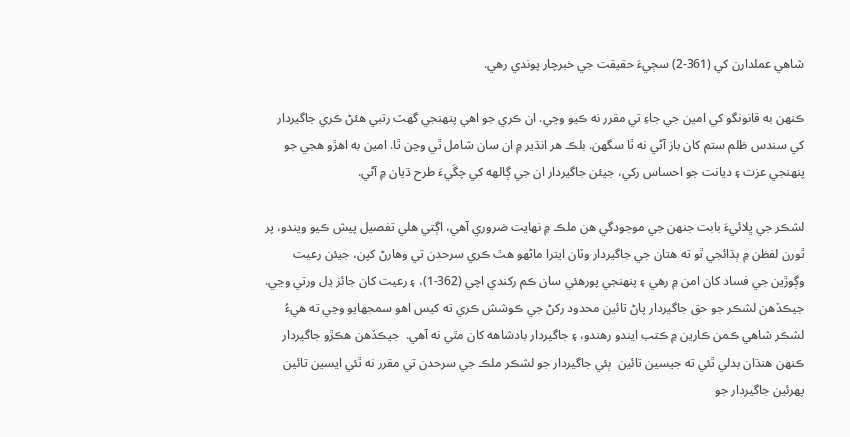شاهي عملدارن کي (361-2) سڄيءَ حقيقت جي خبرچار پوندي رهي.

ڪنھن به قانونگو کي امين جي جاءِ تي مقرر نه ڪيو وڃي. ان ڪري جو اهي پنھنجي گهٽ رتبي هئڻ ڪري جاگيردار کي سندس ظلم ستم کان باز آڻي نه ٿا سگهن. بلڪ هر انڌير ۾ ان سان شامل ٿي وڃن ٿا. امين به اهڙو هجي جو پنھنجي عزت ۽ ديانت جو احساس رکي، جيئن جاگيردار ان جي ڳالھه کي چڱيءَ طرح ڌيان ۾ آڻي.

لشڪر جي ڀلائيءَ بابت جنھن جي موجودگي هن ملڪ ۾ نھايت ضروري آهي، اڳتي هلي تفصيل پيش ڪيو ويندو، پر ٿورن لفظن ۾ ٻڌائجي ٿو ته هتان جي جاگيردار وٽان ايترا ماڻھو هٿ ڪري سرحدن تي وهارڻ کپن، جيئن رعيت وڳوڙين جي فساد کان امن ۾ رهي ۽ پنھنجي پورهئي سان ڪم رکندي اچي (362-1)، ۽ رعيت کان جائز ڍل ورتي وڃي. جيڪڏهن لشڪر جو حق جاگيردار پاڻ تائين محدود رکڻ جي ڪوشش ڪري ته کيس اهو سمجهايو وڃي ته هيءُ لشڪر شاهي ڪمن ڪارين ۾ ڪتب ايندو رهندو، ۽ جاگيردار بادشاهه کان مٿي نه آهي.  جيڪڏهن هڪڙو جاگيردار ڪنھن هنڌان بدلي ٿئي ته جيسين تائين  ٻئي جاگيردار جو لشڪر ملڪ جي سرحدن تي مقرر نه ٿئي ايسين تائين  پھرئين جاگيردار جو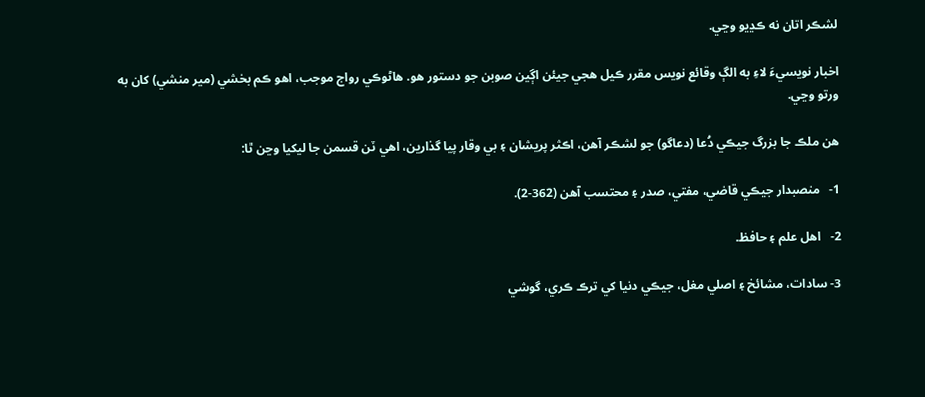لشڪر اتان نه ڪڍيو وڃي.

اخبار نويسيءَ لاءِ به الڳ وقائع نويس مقرر ڪيل هجي جيئن اڳين صوبن جو دستور هو. هاڻوڪي رواج موجب، اهو ڪم بخشي (مير منشي) کان به ورتو وڃي.

هن ملڪ جا بزرگ جيڪي دُعا (دعاگو) جو لشڪر آهن، اڪثر پريشان ۽ بي وقار پيا گذارين، اهي ٽن قسمن جا ليکيا وڃن ٿا:

1-   منصبدار جيڪي قاضي، مفتي، صدر ۽ محتسب آهن (362-2).

2-   اهل علم ۽ حافظ.

3- سادات، مشائخ ۽ اصلي مغل، جيڪي دنيا کي ترڪ ڪري، گوشي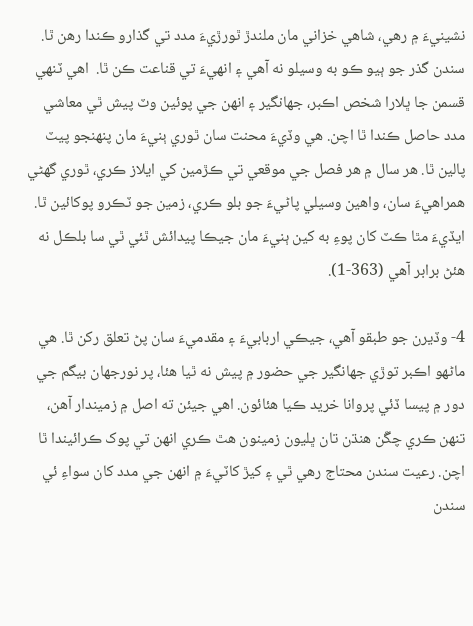نشينيءَ ۾ رهي، شاهي خزاني مان ملندڙ ٿورڙيءَ مدد تي گذارو ڪندا رهن ٿا. سندن گذر جو ٻيو ڪو به وسيلو نه آهي ۽ انھيءَ تي قناعت ڪن ٿا.  اهي ٽنهي قسمن جا ڀلارا شخص اڪبر، جھانگير ۽ انھن جي پوئين وٽ پيش ٿي معاشي مدد حاصل ڪندا ٿا اچن. هي وڏيءَ محنت سان ٿوري ٻنيءَ مان پنھنجو پيٽ پالين ٿا. هر سال ۾ هر فصل جي موقعي تي ڪڙمين کي ايلاز ڪري، ٿوري گهڻي همراهيءَ سان، واهين وسيلي پاڻيءَ جو بلو ڪري، زمين جو ٽڪرو پوکائين ٿا. ايڏيءَ مٿا ڪٽ کان پوءِ به کين ٻنيءَ مان جيڪا پيدائش ٿئي ٿي سا بلڪل نه هئڻ برابر آهي (363-1).

4- وڏيرن جو طبقو آهي، جيڪي اربابيءَ ۽ مقدميءَ سان پڻ تعلق رکن ٿا. هي ماڻھو اڪبر توڙي جھانگير جي حضور ۾ پيش نه ٿيا هئا، پر نورجھان بيگم جي دور ۾ پيسا ڏئي پروانا خريد ڪيا هئائون. اهي جيئن ته اصل ۾ زميندار آهن، تنھن ڪري چڱن هنڌن تان ڀليون زمينون هٿ ڪري انھن تي پوک ڪرائيندا ٿا اچن. رعيت سندن محتاج رهي ٿي ۽ کيڙ کاٽيءَ ۾ انھن جي مدد کان سواءِ ئي سندن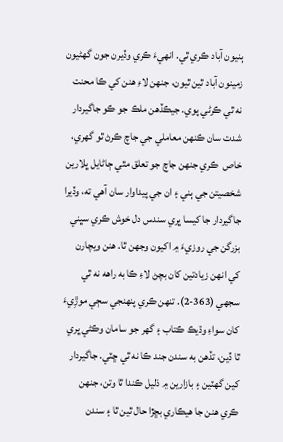ٻنيون آباد ڪري ٿي. انھيءَ ڪري وڏيرن جون گهڻيون زمينون آباد ٿين ٿيون، جنھن لاءِ هنن کي ڪا محنت نه ٿي ڪرڻي پوي. جيڪڏهن ملڪ جو ڪو جاگيردار شدت سان ڪنھن معاملي جي جاچ ڪرڻ ٿو گهري، خاص  ڪري جنھن جاچ جو تعلق مٿي ڄاڻايل ڀلارين شخصيتن جي ٻني ۽ ان جي پيداوار سان آهي ته، وڏيرا جاگيردار جا کيسا ڀري سندس دل خوش ڪري سڀني بزرگن جي روزيءَ ۾ اکيون وجهن ٿا. هنن ويچارن کي انھن زيادتين کان بچڻ لاءِ ڪا به راهه نه ٿي سجهي (363-2). تنھن ڪري پنھنجي سڄي موڙِيءَ کان سواءِ وڌيڪ ڪتاب ۽ گهر جو سامان وڪڻي ڀري ٿا ڏين، تڏهن به سندن جند ڪا نه ٿي ڇٽي. جاگيردار کين گهٽين ۽ بازارين ۾ ذليل ڪندا ٿا وتن، جنھن ڪري هنن جا هيڪاري بڇڙا حال ٿين ٿا ۽ سندن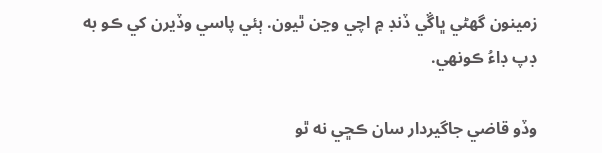زمينون گهڻي ڀاڱي ڏنڊ ۾ اچي وڃن ٿيون. ٻئي پاسي وڏيرن کي ڪو به ڊپ ڊاءُ ڪونهي.

وڏو قاضي جاگيردار سان ڪڇي نه ٿو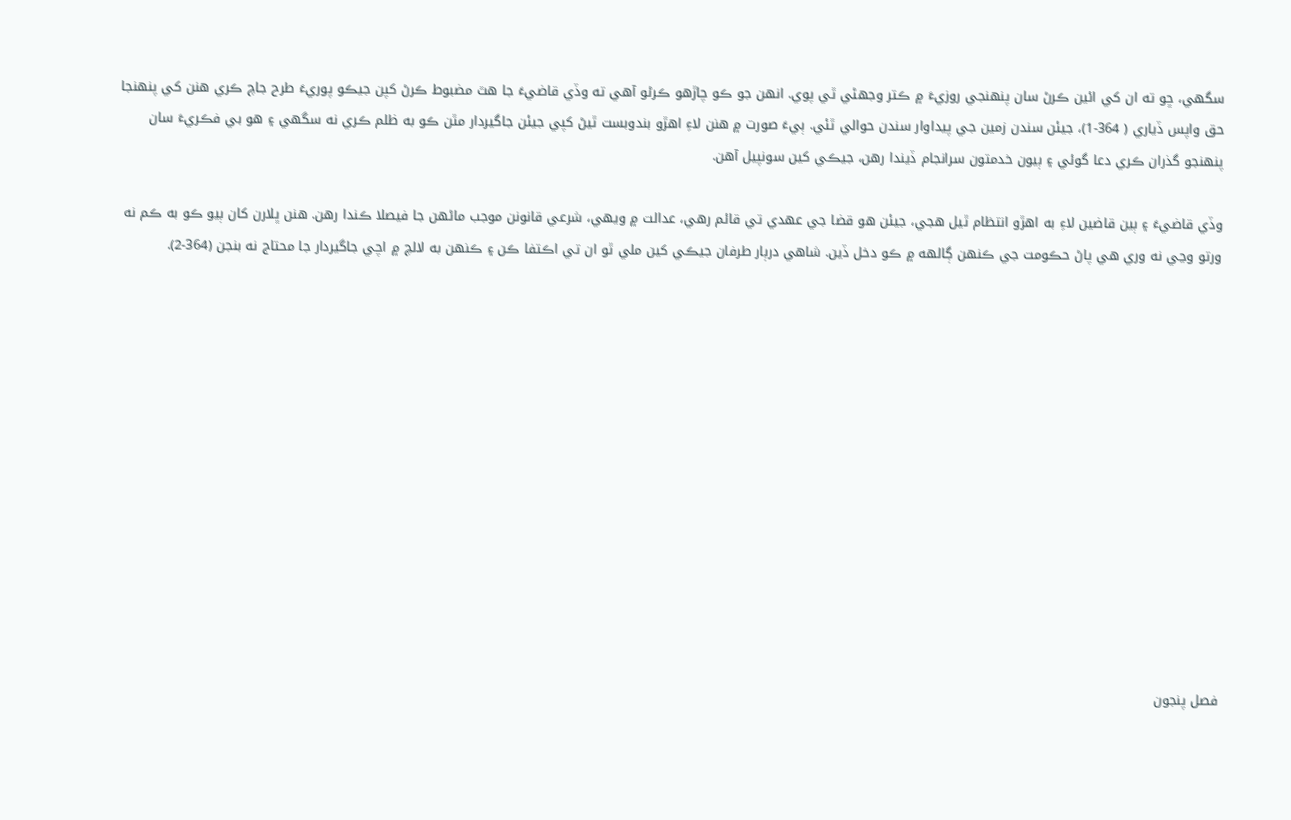سگهي، ڇو ته ان کي ائين ڪرڻ سان پنھنجي روزيءَ ۾ ڪتر وجهڻي ٿي پوي. انھن جو ڪو چاڙهو ڪرڻو آهي ته وڏي قاضيءَ جا هٿ مضبوط ڪرڻ کپن جيڪو پوريءَ طرح جاچ ڪري هنن کي پنھنجا حق واپس ڏياري ( 364-1)، جيئن سندن زمين جي پيداوار سندن حوالي ٿئي. ٻيءَ صورت ۾ هنن لاءِ اهڙو بندوبست ٿيڻ کپي جيئن جاگيردار مٿن ڪو به ظلم ڪري نه سگهي ۽ هو بي فڪريءَ سان پنھنجو گذران ڪري دعا گوئي ۽ ٻيون خدمتون سرانجام ڏيندا رهن، جيڪي کين سونپيل آهن.

وڏي قاضيءَ ۽ ٻين قاضين لاءِ به اهڙو انتظام ٿيل هجي، جيئن هو قضا جي عهدي تي قائم رهي، عدالت ۾ ويهي، شرعي قانونن موجب ماڻھن جا فيصلا ڪندا رهن. هنن ڀلارن کان ٻيو ڪو به ڪم نه ورتو وڃي نه وري هي پاڻ حڪومت جي ڪنھن ڳالھه ۾ ڪو دخل ڏين. شاهي درٻار طرفان جيڪي کين ملي ٿو ان تي اڪتفا ڪن ۽ ڪنھن به لالچ ۾ اچي جاگيردار جا محتاج نه بنجن (364-2).













فصل پنجون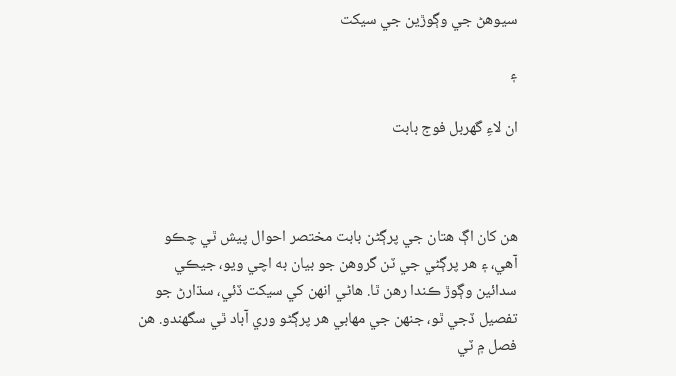سيوهڻ جي وڳوڙين جي سيکت

۽

ان لاءِ گهربل فوج بابت



هن کان اڳ هتان جي پرڳڻن بابت مختصر احوال پيش ٿي چڪو آهي، ۽ هر پرڳڻي جي ٽن گروهن جو بيان به اچي ويو، جيڪي سدائين وڳوڙ ڪندا رهن ٿا. هاڻي انھن کي سيکت ڏئي، سڌارڻ جو تفصيل ڏجي ٿو، جنھن جي مهابي هر پرڳڻو وري آباد ٿي سگهندو. هن فصل ۾ ٽي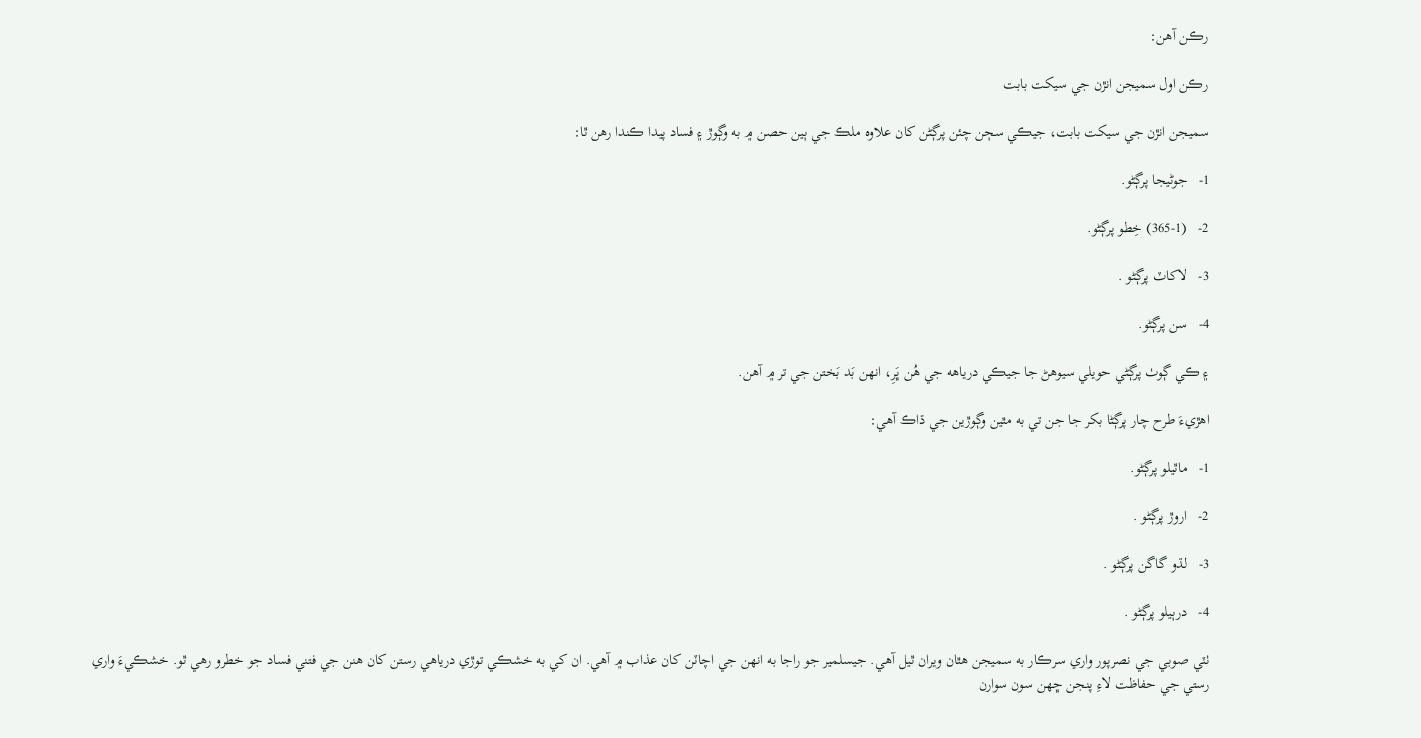رڪن آهن:

رڪن اول سميجن انڙن جي سيکت بابت

سميجن انڙن جي سيکت بابت، جيڪي سڄن چئن پرڳڻن کان علاوه ملڪ جي ٻين حصن ۾ به وڳوڙ ۽ فساد پيدا ڪندا رهن ٿا:

1-   جوڻيجا پرڳڻو.

2-   (365-1) خِطو پرڳڻو.

3-   لاکاٽ پرڳڻو .

4-   سن پرڳڻو.

۽ ڪي ڳوٺ پرڳڻي حويلي سيوهڻ جا جيڪي درياهه جي هُن ڀَرِ، انھن بَد بَختن جي تر ۾ آهن.

اهڙيءَ طرح چار پرڳڻا بکر جا جن تي به مٿين وڳوڙين جي ڌاڪ آهي:

1-   ماٿيلو پرڳڻو.

2-   اروڙ پرڳڻو .

3-   لڌو گاگن پرڳڻو .

4-   درٻيلو پرڳڻو .

ٺٽي صوبي جي نصرپور واري سرڪار به سميجن هٿان ويران ٿيل آهي. جيسلمير جو راجا به انھن جي اچاٽن کان عذاب ۾ آهي. ان کي به خشڪي توڙي درياهي رستن کان هنن جي فتني فساد جو خطرو رهي ٿو. خشڪيءَ واري رستي جي حفاظت لاءِ پنجن ڇهن سون سوارن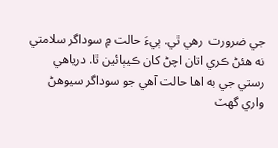جي ضرورت  رهي ٿي. ٻيءَ حالت ۾ سوداگر سلامتي نه هئڻ ڪري اتان اچڻ کان ڪيٻائين ٿا. درياهي رستي جي به اها حالت آهي جو سوداگر سيوهڻ واري گهٽ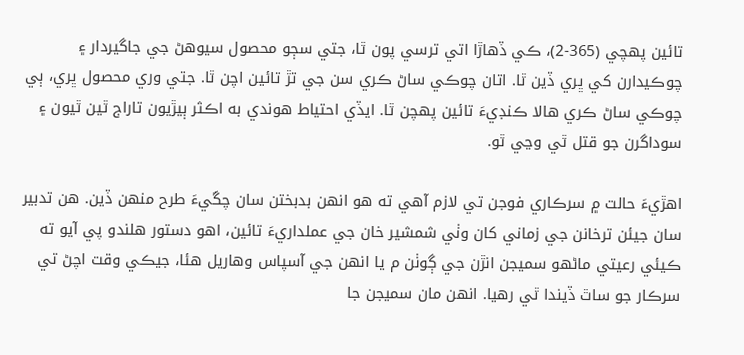تائين پھچي (365-2)، ڪي ڏهاڙا اتي ترسي پون ٿا، جتي سڄو محصول سيوهڻ جي جاگيردار ۽ چوڪيدارن کي ڀري ڏين ٿا. اتان چوڪي ساڻ ڪري سن جي تڙ تائين اچن ٿا. جتي وري محصول ڀري، ٻي چوڪي ساڻ ڪري هالا ڪنڊيءَ تائين پھچن ٿا. ايڏي احتياط هوندي به اڪثر ٻيڙيون تاراج ٿين ٿيون ۽ سوداگرن جو قتل ٿي وڃي ٿو.

اهڙيءَ حالت ۾ سرڪاري فوجن تي لازم آهي ته هو انھن بدبختن سان چڱيءَ طرح منھن ڏين. هن تدبير سان جيئن ترخانن جي زماني کان وٺي شمشير خان جي عملداريءَ تائين، اهو دستور هلندو پي آيو ته ڪيئي رعيتي ماڻھو سميجن انڙن جي ڳوٺن م يا انھن جي آسپاس وهاريل هئا، جيڪي وقت اچڻ تي سرڪار جو ساٿ ڏيندا ٿي رهيا. انھن مان سميجن جا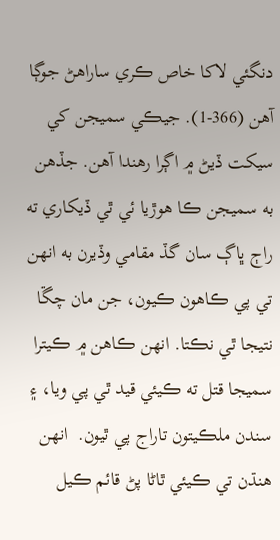دنگئي لاکا خاص ڪري ساراهڻ جوڳا آهن (366-1). جيڪي سميجن کي سيکت ڏيڻ ۾ اڳرا رهندا آهن. جڏهن به سميجن ڪا هوڙيا ئي ٿي ڏيکاري ته راڄ ڀاڳ سان گڏ مقامي وڏيرن به انھن تي پي ڪاهون ڪيون، جن مان چڱا نتيجا ٿي نڪتا. انھن ڪاهن ۾ ڪيترا سميجا قتل ته ڪيئي قيد ٿي پي ويا، ۽ سندن ملڪيتون تاراج پي ٿيون.  انھن هنڌن تي ڪيئي ٿاڻا پڻ قائم ڪيل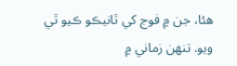هئا، جن ۾ فوج کي ٿانيڪو ڪيو ٿي ويو. تنھن زماني ۾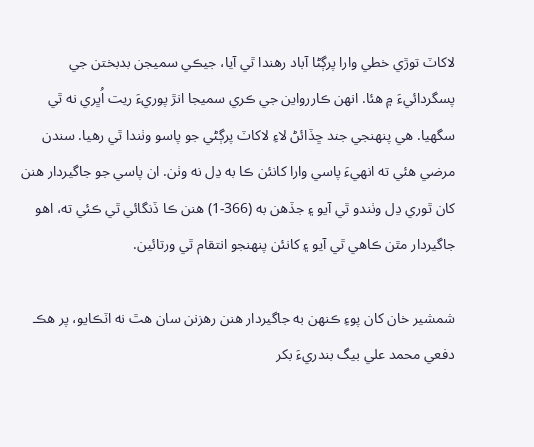لاکاٽ توڙي خطي وارا پرڳڻا آباد رهندا ٿي آيا، جيڪي سميجن بدبختن جي پسگردائيءَ ۾ هئا. انھن ڪاررواين جي ڪري سميجا انڙ پوريءَ ريت اُڀري نه ٿي سگهيا. هي پنھنجي جند ڇڏائڻ لاءِ لاکاٽ پرڳڻي جو پاسو وٺندا ٿي رهيا. سندن مرضي هئي ته انھيءَ پاسي وارا کانئن ڪا به ڍل نه وٺن. ان پاسي جو جاگيردار هنن کان ٿوري ڍل وٺندو ٿي آيو ۽ جڏهن به (366-1) هنن ڪا ڏنگائي ٿي ڪئي ته، اهو جاگيردار مٿن ڪاهي ٿي آيو ۽ کانئن پنھنجو انتقام ٿي ورتائين.

شمشير خان کان پوءِ ڪنھن به جاگيردار هنن رهزنن سان هٿ نه اٽڪايو، پر هڪ دفعي محمد علي بيگ بندريءَ بکر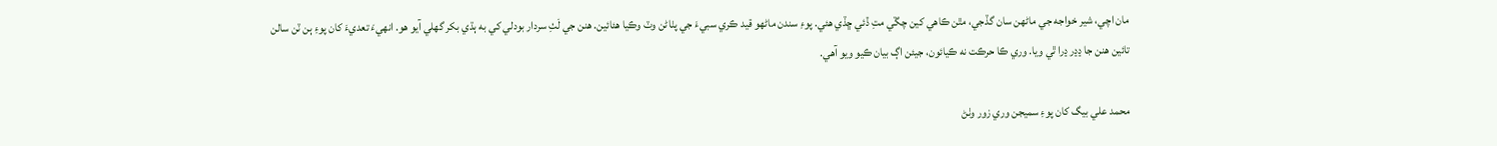مان اچي، شير خواجه جي ماڻھن سان گڏجي، مٿن ڪاهي کين چڱي متِ ڏئي ڇڏي هئي. پوءِ سندن ماڻھو قيد ڪري سبيءَ جي پٺاڻن وٽ وڪيا هئائين. هنن جي لَٺِ سردار بودلي کي به ٻڌي بکر گهلي آيو هو. انھيءَ تعديءَ کان پوءِ ٻن ٽن سالن تائين هنن جا ڍڍر ڍرا ٿي ويا. وري ڪا حرڪت نه ڪيائون، جيئن اڳ بيان ڪيو ويو آهي.

محمد علي بيگ کان پوءِ سميجن وري زور وٺڻ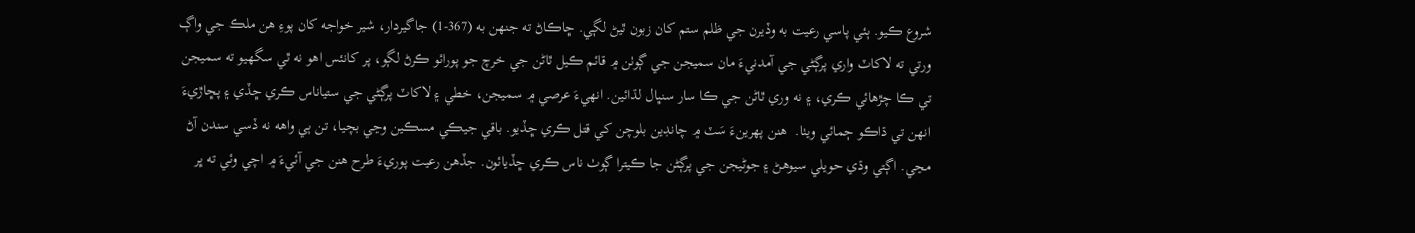شروع ڪيو. ٻئي پاسي رعيت به وڏيرن جي ظلم ستم کان زبون ٿيڻ لڳي. ڇاڪاڻ ته جنھن به (367-1) جاگيردار، شير خواجه کان پوءِ هن ملڪ جي واڳ ورتي ته لاکاٽ واري پرڳڻي جي آمدنيءَ مان سميجن جي ڳوٺن ۾ قائم ڪيل ٿاڻن جي خرچ جو پورائو ڪرڻ لڳو، پر کانئس اهو نه ٿي سگهيو ته سميجن تي ڪا چڙهائي ڪري، ۽ نه وري ٿاڻن جي ڪا سار سنڀال لڌائين. انھيءَ عرصي ۾ سميجن، خطي ۽ لاکاٽ پرڳڻي جي ستياناس ڪري ڇڏي ۽ پڇاڙيءَ انھن تي ڌاڪو ڄمائي ويٺا.  هنن پھرينءَ سَٽ ۾ چانڊين بلوچن کي قتل ڪري ڇڏيو. باقي جيڪي مسڪين وڃي بچيا، تن ٻي واهه نه ڏسي سندن آڻ مڃي. اڳتي وڌي حويلي سيوهڻ ۽ جوڻيجن جي پرڳڻن جا ڪيترا ڳوٺ ناس ڪري ڇڏيائون. جڏهن رعيت پوريءَ طرح هنن جي آئيءَ ۾ اچي وئي ته ڀر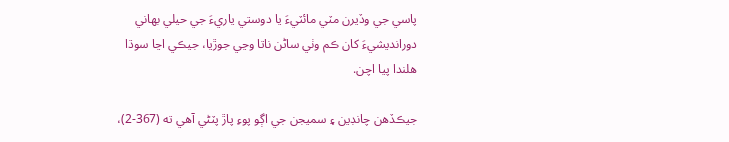پاسي جي وڏيرن مٽي مائٽيءَ يا دوستي ياريءَ جي حيلي بهاني دورانديشيءَ کان ڪم وٺي ساڻن ناتا وڃي جوڙيا، جيڪي اڃا سوڌا هلندا پيا اچن.

جيڪڏهن چانڊين ۽ سميجن جي اڳو پوءِ پاڙ پٽڻي آهي ته (367-2)،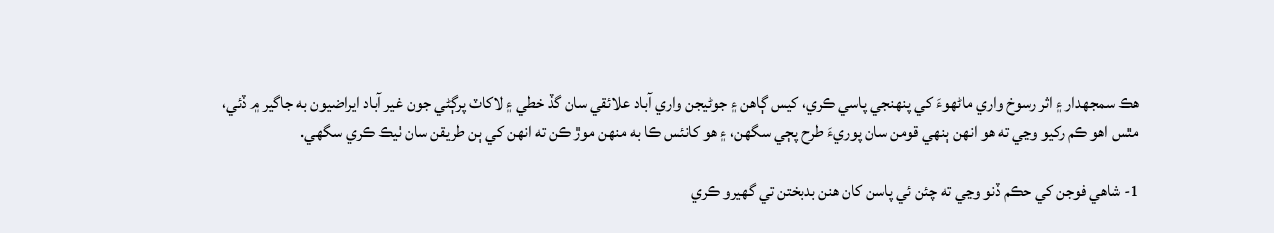هڪ سمجهدار ۽ اثر رسوخ واري ماڻھوءَ کي پنھنجي پاسي ڪري، کيس ڳاهن ۽ جوڻيجن واري آباد علائقي سان گڏ خطي ۽ لاکاٽ پرڳڻي جون غير آباد ايراضيون به جاگير ۾ ڏئي، مٿس اهو ڪم رکيو وڃي ته هو انھن ٻنهي قومن سان پوريءَ طرح پڄي سگهن، ۽ هو کانئس ڪا به منھن موڙ ڪن ته انھن کي ٻن طريقن سان ٺيڪ ڪري سگهي.

1- شاهي فوجن کي حڪم ڏنو وڃي ته چئن ئي پاسن کان هنن بدبختن تي گهيرو ڪري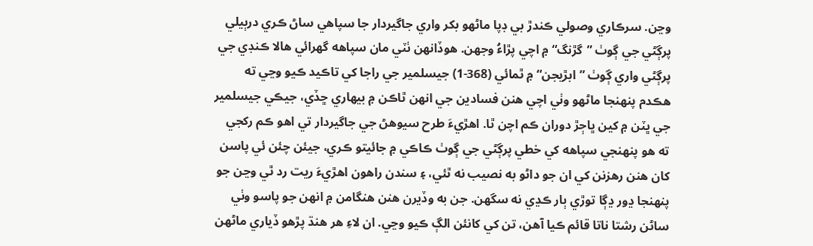وڃن. سرڪاري وصولي ڪندڙ بي ڊپا ماڻھو بکر واري جاگيردار جا سپاهي ساڻ ڪري درٻيلي پرڳڻي جي ڳوٺ ”گڙنگ“ ۾ اچي پڙاءُ وجهن. هوڏانھن ٺٽي مان سپاهه گهرائي هالا ڪنڊي جي پرڳڻي واري ڳوٺ ”ابڙيجن“ ۾ ٿمائي (368-1) جيسلمير جي راجا کي تاڪيد ڪيو وڃي ته هڪدم پنھنجا ماڻھو وٺي اچي هنن فسادين جي انھن ٿاڪن ۾ بيهاري ڇڏي، جيڪي جيسلمير جي ڀٽن ۾ کين ڀاڄڙ دوران ڪم اچن ٿا. اهڙيءَ طرح سيوهڻ جي جاگيردار تي اهو ڪم رکجي ته هو پنھنجي سپاهه کي خطي پرڳڻي جي ڳوٺ ڪاڪي ۾ جائيتو ڪري، جيئن چئن ئي پاسن کان هنن رهزنن کي ان جو داڻو به نصيب نه ٿئي، ۽ سندن راهون اهڙيءَ ريت رد ٿي وڃن جو پنھنجا ڍور ڍڳا توڙي ٻار ڪڍي نه سگهن. جن به وڏيرن هنن هنگامن ۾ انھن جو پاسو وٺي ساڻن رشتا ناتا قائم ڪيا آهن، تن کي کانئن الڳ ڪيو وڃي. ان لاءِ هر هنڌ پڙهو ڏياري ماڻھن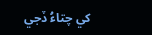کي چتاءُ ڏجي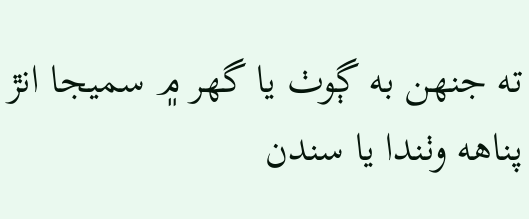ته جنھن به ڳوٺ يا گهر ۾ سميجا انڙ پناهه وٺندا يا سندن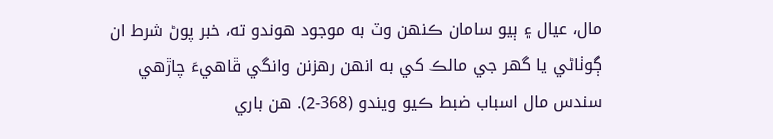مال، عيال ۽ ٻيو سامان ڪنھن وٽ به موجود هوندو ته، خبر پوڻ شرط ان ڳوٺاڻي يا گهر جي مالڪ کي به انھن رهزنن وانگي ڦاهيءَ چاڙهي سندس مال اسباب ضبط ڪيو ويندو (368-2). هن باري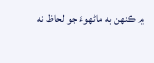۾ ڪنھن به ماڻھوءَ جو لحاظ نه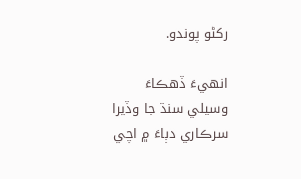رکڻو پوندو.

انھيءَ ڏهڪاءَ وسيلي سنڌ جا وڏيرا سرڪاري دٻاءَ ۾ اچي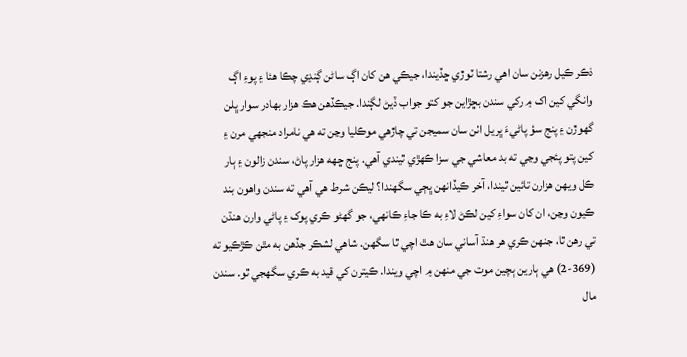ذڪر ڪيل رهزنن سان اهي رشتا ٽوڙي ڇڏيندا، جيڪي هن کان اڳ ساڻن ڳنڍي چڪا هئا ۽ پوءِ اڳ وانگي کين اک ۾ رکي سندن بڇڙاين جو کتو جواب ڏيڻ لڳندا. جيڪڏهن هڪ هزار بھادر سوار ڀلن گهوڙن ۽ پنج سؤ پاڻيءَ ڀريل اٺن سان سميجن تي چاڙهي موڪليا وڃن ته هي نامراد منجهي مرن ۽ کين پتو پئجي وڃي ته بد معاشي جي سزا ڪھڙي ٿيندي آهي. پنج ڇهه هزار پاڻ، سندن زالون ۽ ٻار ڪل ويهن هزارن تائين ٿيندا، آخر ڪيڏانھن ڀڄي سگهندا؟ ليڪن شرط هي آهي ته سندن واهون بند ڪيون وڃن، ان کان سواءِ کين لڪڻ لاءِ به ڪا جاءِ ڪانھي، جو گهڻو ڪري پوک ۽ پاڻي وارن هنڌن تي رهن ٿا، جنھن ڪري هر هنڌ آساني سان هٿ اچي ٿا سگهن. شاهي لشڪر جڏهن به مٿن ڪڙڪيو ته (369-2) هي ٻارين ٻچين موت جي منھن ۾ اچي ويندا. ڪيترن کي قيد به ڪري سگهجي ٿو. سندن مال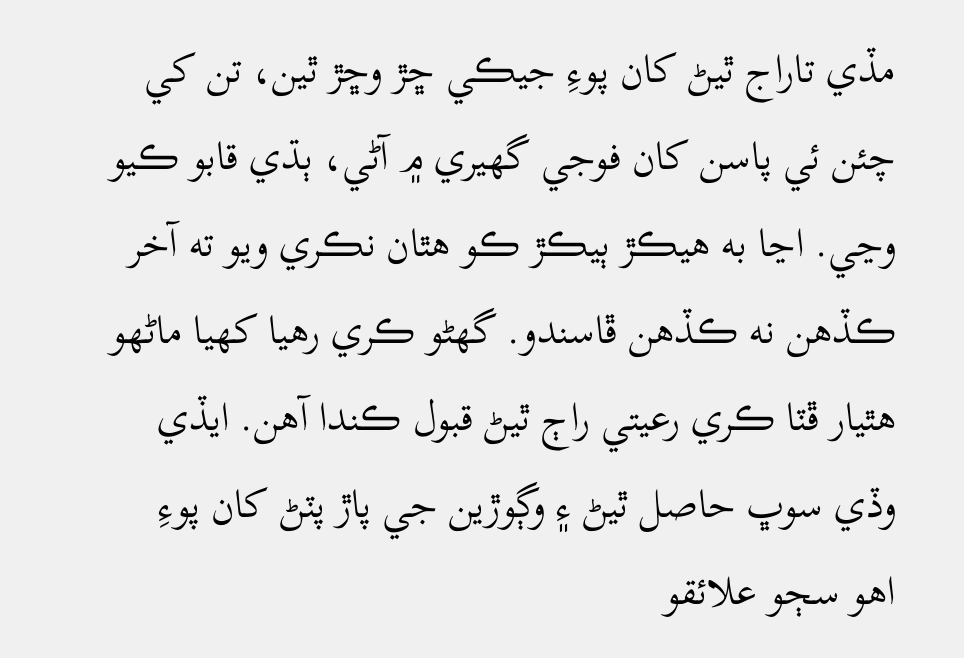مڏي تاراج ٿيڻ کان پوءِ جيڪي ڇڙ وڇڙ ٿين، تن کي چئن ئي پاسن کان فوجي گهيري ۾ آڻي، ٻڌي قابو ڪيو وڃي. اڃا به هيڪڙ ٻيڪڙ ڪو هٿان نڪري ويو ته آخر ڪڏهن نه ڪڏهن ڦاسندو. گهڻو ڪري رهيا کهيا ماڻھو هٿيار ڦٽا ڪري رعيتي راڄ ٿيڻ قبول ڪندا آهن. ايڏي وڏي سوڀ حاصل ٿيڻ ۽ وڳوڙين جي پاڙ پٽڻ کان پوءِ اهو سڄو علائقو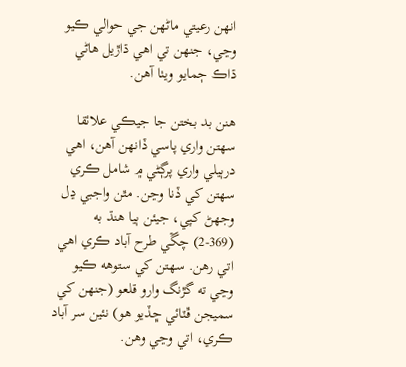انھن رعيتي ماڻھن جي حوالي ڪيو وڃي، جنھن تي اهي ڌاڙيل هاڻي ڌاڪ ڄمايو ويٺا آهن.

هنن بد بختن جا جيڪي علائقا سهتن واري پاسي ڏانھن آهن، اهي درٻيلي واري پرڳڻي ۾ شامل ڪري سهتن کي ڏنا وڃن. مٿن واجبي ڍل وجهڻ کپي، جيئن ٻيا هنڌ به (369-2) چڱي طرح آباد ڪري اهي اتي رهن. سهتن کي ستوهه ڪيو وڃي ته گڙنگ وارو قلعو (جنھن کي سميجن ڦٽائي ڇڏيو هو) نئين سر آباد ڪري، اتي وڃي وهن.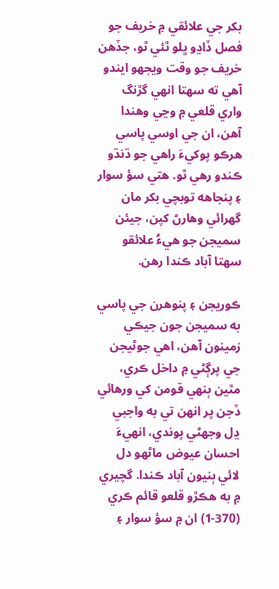بکر جي علائقي ۾ خريف جو فصل ڏاڍو ڀلو ٿئي ٿو، جڏهن خريف جو وقت ويجهو ايندو آهي ته سهتا انھي گڙنگ واري قلعي ۾ وڃي وهندا آهن، ان جي اوسي پاسي هرڪو پوکيءَ راهي جو ڌنڌو ڪندو رهي ٿو. هتي سؤ سوار ۽ پنجاهه توبچي بکر مان گهرائي وهارڻ کپن، جيئن سميجن جو هيءُ علائقو سهتا آباد ڪندا رهن.

ڪوريجن ۽ پنوهرن جي پاسي به سميجن جون جيڪي زمينون آهن، اهي جوڻيجن جي پرڳڻي ۾ داخل ڪري، مٿين ٻنهي قومن کي ورهائي ڏجن پر انھن تي به واجبي ڍل وجهڻي پوندي، انھيءَ احسان عيوض ماڻھو دل لائي ٻنيون آباد ڪندا. گچيري ۾ به هڪڙو قلعو قائم ڪري (370-1) ان ۾ سؤ سوار ۽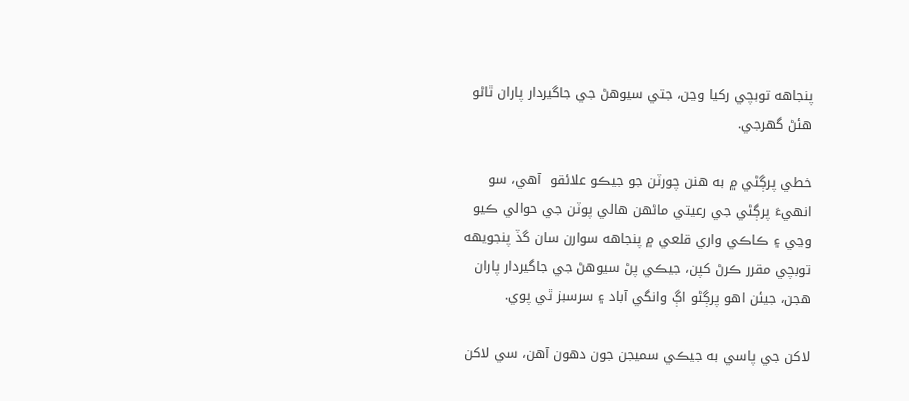پنجاهه توبچي رکيا وڃن، جتي سيوهڻ جي جاگيردار پاران ٿاڻو هئڻ گهرجي.

خطي پرڳڻي ۾ به هنن چورٽن جو جيڪو علائقو  آهي، سو انھيءَ پرڳڻي جي رعيتي ماڻھن هالي پوٽن جي حوالي ڪيو وڃي ۽ ڪاڪي واري قلعي ۾ پنجاهه سوارن سان گڏ پنجويھه توبچي مقرر ڪرڻ کپن، جيڪي پڻ سيوهڻ جي جاگيردار پاران هجن، جيئن اهو پرڳڻو اڳ وانگي آباد ۽ سرسبز ٿي پوي.

لاکن جي پاسي به جيڪي سميجن جون دهون آهن، سي لاکن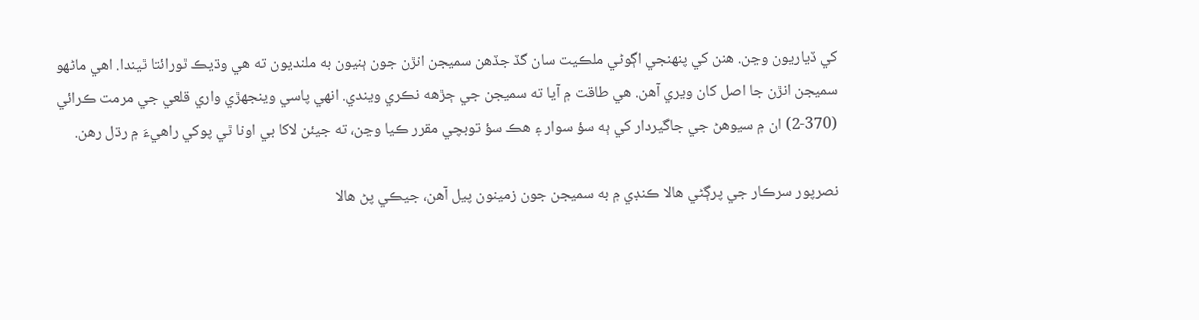کي ڏياريون وڃن. هنن کي پنھنجي اڳوڻي ملڪيت سان گڏ جڏهن سميجن انڙن جون ٻنيون به ملنديون ته هي وڌيڪ ٿورائتا ٿيندا. اهي ماڻھو سميجن انڙن جا اصل کان ويري آهن. هي طاقت ۾ آيا ته سميجن جي ڄڙهه نڪري ويندي. انھي پاسي وينجھڙي واري قلعي جي مرمت ڪرائي (370-2) ان ۾ سيوهڻ جي جاگيردار کي ٻه سؤ سوار ۽ هڪ سؤ توبچي مقرر ڪيا وڃن، ته جيئن لاکا بي اونا ٿي پوکي راهيءَ ۾ رڌل رهن.

نصرپور سرڪار جي پرڳڻي هالا ڪنڊي ۾ به سميجن جون زمينون پيل آهن، جيڪي پڻ هالا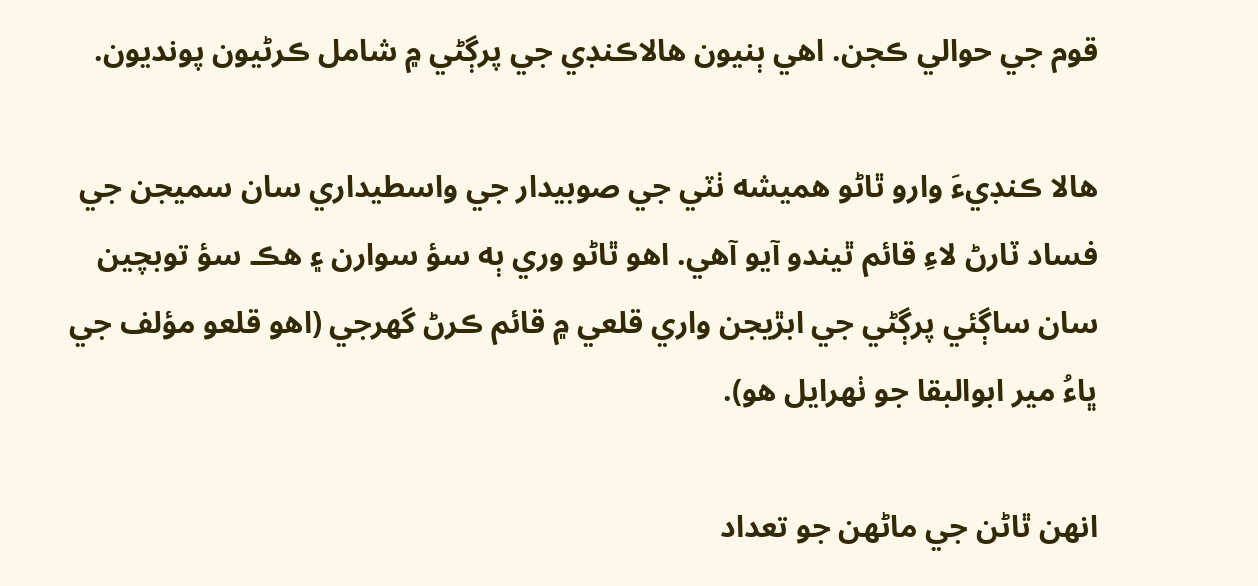قوم جي حوالي ڪجن. اهي ٻنيون هالاڪنڊي جي پرڳڻي ۾ شامل ڪرڻيون پونديون.

هالا ڪنڊيءَ وارو ٿاڻو هميشه ٺٽي جي صوبيدار جي واسطيداري سان سميجن جي فساد ٽارڻ لاءِ قائم ٿيندو آيو آهي. اهو ٿاڻو وري ٻه سؤ سوارن ۽ هڪ سؤ توبچين سان ساڳئي پرڳڻي جي ابڙيجن واري قلعي ۾ قائم ڪرڻ گهرجي (اهو قلعو مؤلف جي ڀاءُ مير ابوالبقا جو ٺھرايل هو).

انھن ٿاڻن جي ماڻھن جو تعداد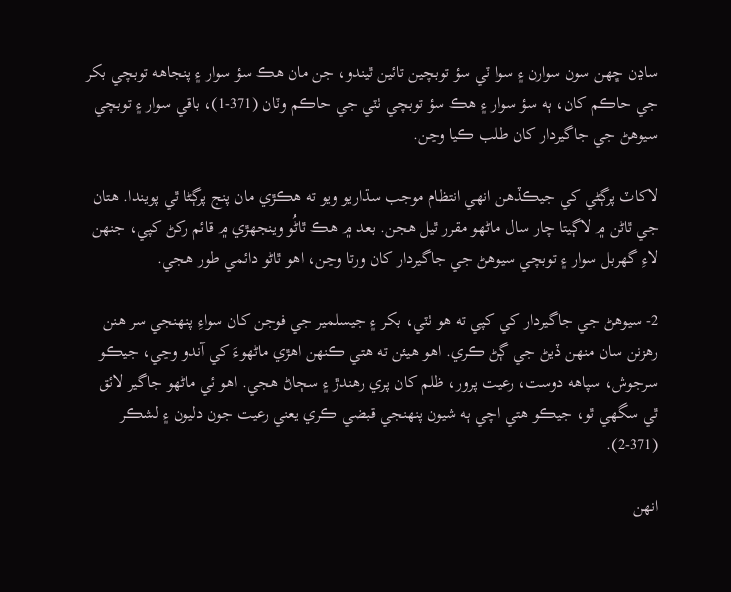ساڍن ڇهن سون سوارن ۽ سوا ٽي سؤ توبچين تائين ٿيندو، جن مان هڪ سؤ سوار ۽ پنجاهه توبچي بکر جي حاڪم کان، ٻه سؤ سوار ۽ هڪ سؤ توبچي ٺٽي جي حاڪم وٽان (371-1)، باقي سوار ۽ توبچي سيوهڻ جي جاگيردار کان طلب ڪيا وڃن.

لاکاٽ پرڳڻي کي جيڪڏهن انھي انتظام موجب سڌاريو ويو ته هڪڙي مان پنج پرڳڻا ٿي پويندا. هتان جي ٿاڻن ۾ لاڳيتا چار سال ماڻھو مقرر ٿيل هجن. بعد ۾ هڪ ٿاڻُو وينجھڙي ۾ قائم رکڻ کپي، جنھن لاءِ گهربل سوار ۽ توبچي سيوهڻ جي جاگيردار کان ورتا وڃن، اهو ٿاڻو دائمي طور هجي.

2- سيوهڻ جي جاگيردار کي کپي ته هو ٺٽي، بکر ۽ جيسلمير جي فوجن کان سواءِ پنھنجي سر هنن رهزنن سان منھن ڏيڻ جي ڳڻ ڪري. اهو هيئن ته هتي ڪنھن اهڙي ماڻھوءَ کي آندو وڃي، جيڪو سرجوش، سپاهه دوست، رعيت پرور، ظلم کان پري رهندڙ ۽ سڄاڻ هجي. اهو ئي ماڻھو جاگير لائق ٿي سگهي ٿو، جيڪو هتي اچي ٻه شيون پنھنجي قبضي ڪري يعني رعيت جون دليون ۽ لشڪر (371-2).

انھن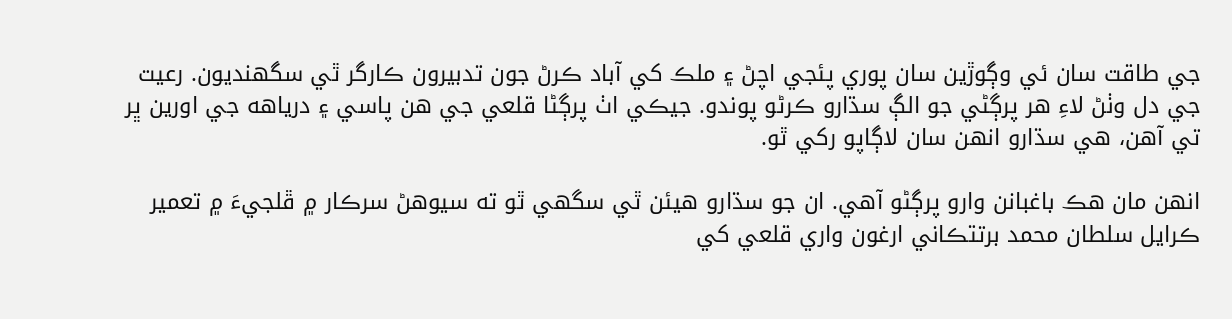جي طاقت سان ئي وڳوڙين سان پوري پئجي اچڻ ۽ ملڪ کي آباد ڪرڻ جون تدبيرون ڪارگر ٿي سگهنديون. رعيت جي دل وٺڻ لاءِ هر پرڳڻي جو الڳ سڌارو ڪرڻو پوندو. جيڪي اٺ پرڳڻا قلعي جي هن پاسي ۽ درياهه جي اورين ڀر تي آهن، هي سڌارو انھن سان لاڳاپو رکي ٿو.

انھن مان هڪ باغبانن وارو پرڳڻو آهي. ان جو سڌارو هيئن ٿي سگهي ٿو ته سيوهڻ سرڪار ۾ ڦلجيءَ ۾ تعمير ڪرايل سلطان محمد برتتڪاني ارغون واري قلعي کي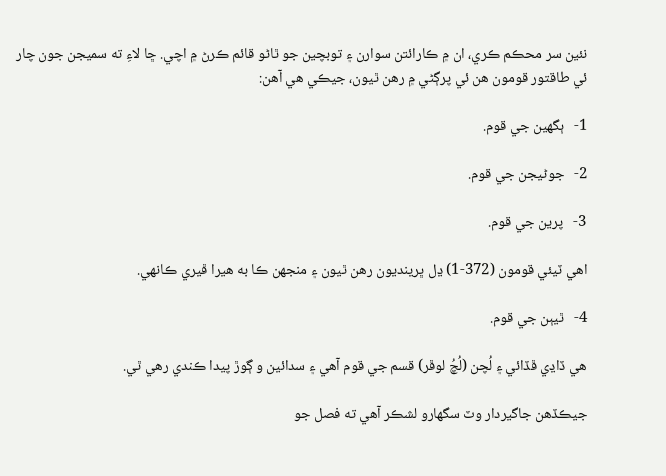نئين سر محڪم ڪري، ان ۾ ڪارائتن سوارن ۽ توبچين جو ٿاڻو قائم ڪرڻ ۾ اچي. ڇا لاءِ ته سميجن جون چار ئي طاقتور قومون هن ئي پرڳڻي ۾ رهن ٿيون، جيڪي هي آهن:

1-   ٻگهين جي قوم.

2-   جوڻيجن جي قوم.

3-   پرين جي قوم.

اهي ٽيئي قومون (372-1) ڍل ڀرينديون رهن ٿيون ۽ منجهن ڪا به هيرا ڦيري ڪانھي.

4-   ٿيٻن جي قوم.

هي ڏاڍي ڦڏائي ۽ لُچن (لُچُ لوڦر) قسم جي قوم آهي ۽ سدائين و ڳوڙ پيدا ڪندي رهي ٿي.

جيڪڏهن جاگيردار وٽ سگهارو لشڪر آهي ته فصل جو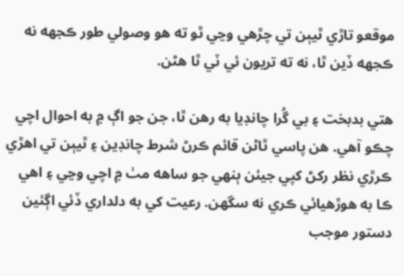موقعو تاڙي ٿيٻن تي چڙهي وڃي ٿو ته هو وصولي طور ڪجهه نه ڪجهه ڏين ٿا، نه ته تريون ئي ٽي ٿا هڻن.

هتي بدبخت ۽ بي گُرا چانڊيا به رهن ٿا، جن جو اڳ ۾ به احوال اچي چڪو آهي. هن پاسي ٿاڻن قائم ڪرڻ شرط چانڊين ۽ ٿيٻن تي اهڙي ڪرڙي نظر رکڻ کپي جيئن ٻنهي جو ساهه مٺ ۾ اچي وڃي ۽ اهي ڪا به هوڙهيائي ڪري نه سگهن. رعيت کي به دلداري ڏئي اڳئين دستور موجب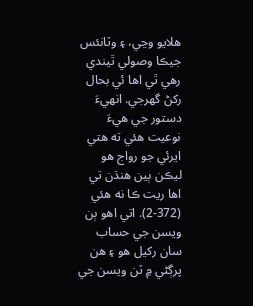هلايو وڃي، ۽ وٽانئس جيڪا وصولي ٿيندي رهي ٿي اها ئي بحال رکڻ گهرجي. انھيءَ دستور جي هيءَ نوعيت هئي ته هتي ايرئي جو رواج هو ليڪن ٻين هنڌن تي اها ريت ڪا نه هئي (372-2). اتي اهو ٻن ويسن جي حساب سان رکيل هو ۽ هن پرڳڻي ۾ ٽن ويسن جي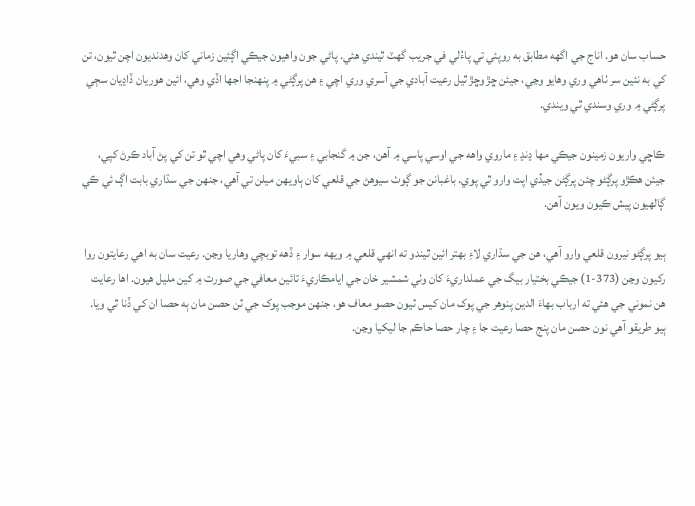حساب سان هو. اناج جي اگهه مطابق به روپئي تي پاءُلي في جريب گهٽ ٿيندي هئي. پاڻي جون واهيون جيڪي اڳئين زماني کان وهدنديون اچن ٿيون، تن کي به نئين سر ٺاهي وري وهايو وڃي، جيئن ڇڙ وڇڙ ٿيل رعيت آبادي جي آسري وري اچي ۽ هن پرڳڻي ۾ پنھنجا اجها اڏي وهي، ائين هوريان ڏاڍيان سڄي پرڳڻي ۾ وري وسندي ٿي ويندي.

ڪاڇي واريون زمينون جيڪي مها ڍنڍ ۽ ماروي واهه جي اوسي پاسي ۾ آهن، جن ۾ گنجابي ۽ سبيءَ کان پاڻي وهي اچي ٿو تن کي پڻ آباد ڪرڻ کپي، جيئن هڪڙو پرڳڻو چئن پرڳڻن جيڏي اپت وارو ٿي پوي. باغبانن جو ڳوٺ سيوهڻ جي قلعي کان ٻاويهن ميلن تي آهي، جنھن جي سڌاري بابت اڳ ئي ڪي ڳالهيون پيش ڪيون ويون آهن.

ٻيو پرڳڻو نيرون قلعي وارو آهي، هن جي سڌاري لاءِ بهتر ائين ٿيندو ته انھي قلعي ۾ ويھه سوار ۽ ڏهه توبچي وهاريا وڃن. رعيت سان به اهي رعايتون روا رکيون وڃن (373-1) جيڪي بختيار بيگ جي عملداريءَ کان وٺي شمشير خان جي ايامڪاريءَ تائين معافي جي صورت ۾ کين مليل هيون. اها رعايت هن نموني جي هئي ته ارباب بهاءَ الدين پنوهر جي پوک مان کيس ٽيون حصو معاف هو، جنھن موجب پوک جي ٽن حصن مان ٻه حصا ان کي ڏنا ٿي ويا. ٻيو طريقو آهي نون حصن مان پنج حصا رعيت جا ۽ چار حصا حاڪم جا ليکيا وڃن.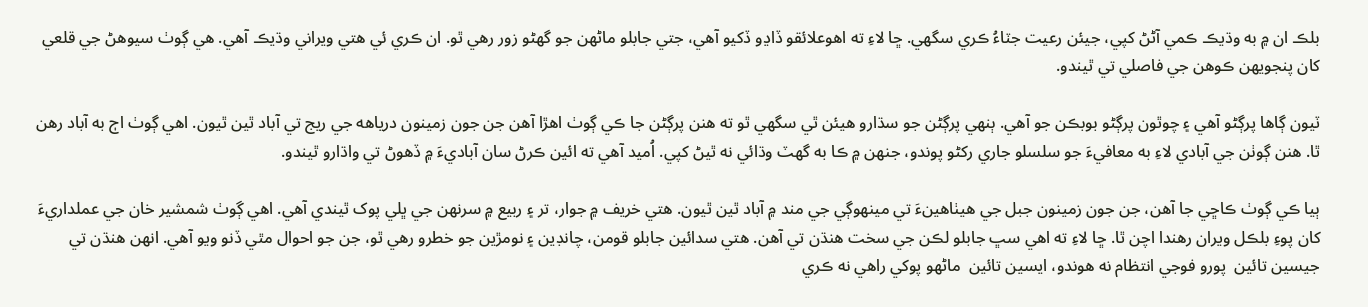بلڪ ان ۾ به وڌيڪ ڪمي آڻڻ کپي، جيئن رعيت جٽاءُ ڪري سگهي. ڇا لاءِ ته اهوعلائقو ڏاڍو ڏکيو آهي، جتي جابلو ماڻھن جو گهڻو زور رهي ٿو. ان ڪري ئي هتي ويراني وڌيڪ آهي. هي ڳوٺ سيوهڻ جي قلعي کان پنجويهن ڪوهن جي فاصلي تي ٿيندو.

ٽيون ڳاها پرڳڻو آهي ۽ چوٿون پرڳڻو بوبڪن جو آهي. ٻنهي پرڳڻن جو سڌارو هيئن ٿي سگهي ٿو ته هنن پرڳڻن جا ڪي ڳوٺ اهڙا آهن جن جون زمينون درياهه جي ريج تي آباد ٿين ٿيون. اهي ڳوٺ اڄ به آباد رهن ٿا. هنن ڳوٺن جي آبادي لاءِ به معافيءَ جو سلسلو جاري رکڻو پوندو، جنھن ۾ ڪا به گهٽ وڌائي نه ٿيڻ کپي. اُميد آهي ته ائين ڪرڻ سان آباديءَ ۾ ڏهوڻ تي واڌارو ٿيندو.

ٻيا ڪي ڳوٺ ڪاڇي جا آهن، جن جون زمينون جبل جي هيٺاهينءَ تي مينهوڳي جي مند ۾ آباد ٿين ٿيون. هتي خريف ۾ جوار، تر ۽ ربيع ۾ سرنهن جي ڀلي پوک ٿيندي آهي. اهي ڳوٺ شمشير خان جي عملداريءَ کان پوءِ بلڪل ويران رهندا اچن ٿا. ڇا لاءِ ته اهي سڀ جابلو لڪن جي سخت هنڌن تي آهن. هتي سدائين جابلو قومن، چانڊين ۽ نومڙين جو خطرو رهي ٿو، جن جو احوال مٿي ڏنو ويو آهي. انھن هنڌن تي جيسين تائين  پورو فوجي انتظام نه هوندو، ايسين تائين  ماڻھو پوکي راهي نه ڪري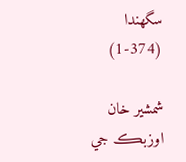سگهندا (374-1)

شمشير خان اوزبڪ جي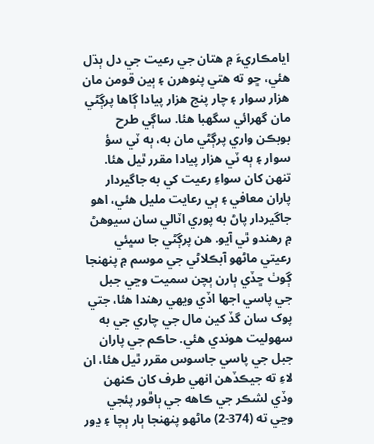ايامڪاريءَ ۾ هتان جي رعيت جي دل ٻڌل هئي، ڇو ته هتي پنوهرن ۽ ٻين قومن مان هزار سوار ۽ چار پنج هزار پيادا ڳاها پرڳڻي مان گهرائي سگهبا هئا. ساڳي طرح بوبڪن واري پرڳڻي مان به، ٻه ٽي سؤ سوار ۽ ٻه ٽي هزار پيادا مقرر ٿيل هئا. تنھن کان سواءِ رعيت کي به جاگيردار پاران معافي ۽ ٻي رعايت مليل هئي، اهو جاگيردار پاڻ به پوري اٽالي سان سيوهڻ ۾ رهندو ٿي آيو. هن پرڳڻي جا سڀئي رعيتي ماڻھو آبڪلاڻي جي موسم ۾ پنھنجا ڳوٺ ڇڏي ٻارن ٻچن سميت وڃي جبل جي پاسي اجها اڏي ويهي رهندا هئا، جتي پوک سان گڏ کين مال جي چاري جي به سهوليت هوندي هئي. حاڪم جي پاران جبل جي پاسي جاسوس مقرر ٿيل هئا، ان لاءِ ته جيڪڏهن انھي طرف کان ڪنھن وڏي لشڪر جي ڪاهه جي ٻاڦور پئجي وڃي ته (374-2) ماڻھو پنھنجا ٻار ٻچا ۽ ڍور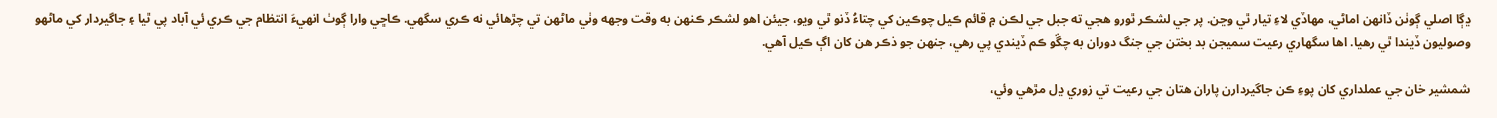ڍڳا اصلي ڳوٺن ڏانھن اماڻي، مهاڏي لاءِ تيار ٿي وڃن. پر جي لشڪر ٿورو هجي ته جبل جي لڪن ۾ قائم ڪيل چوڪين کي چتاءُ ڏنو ٿي ويو، جيئن اهو لشڪر ڪنھن به وقت وجهه وٺي ماڻھن تي چڙهائي نه ڪري سگهي. ڪاڇي وارا ڳوٺ انھيءَ انتظام جي ڪري ئي آباد پي ٿيا ۽ جاگيردار کي ماڻھو وصوليون ڏيندا ٿي رهيا. اها سگهاري رعيت سميجن بد بختن جي جنگ دوران به چڱو ڪم ڏيندي پي رهي، جنھن جو ذڪر هن کان اڳ ڪيل آهي.

شمشير خان جي عملداري کان پوءِ ڪن جاگيردارن پاران هتان جي رعيت تي زوري ڍل مڙهي وئي،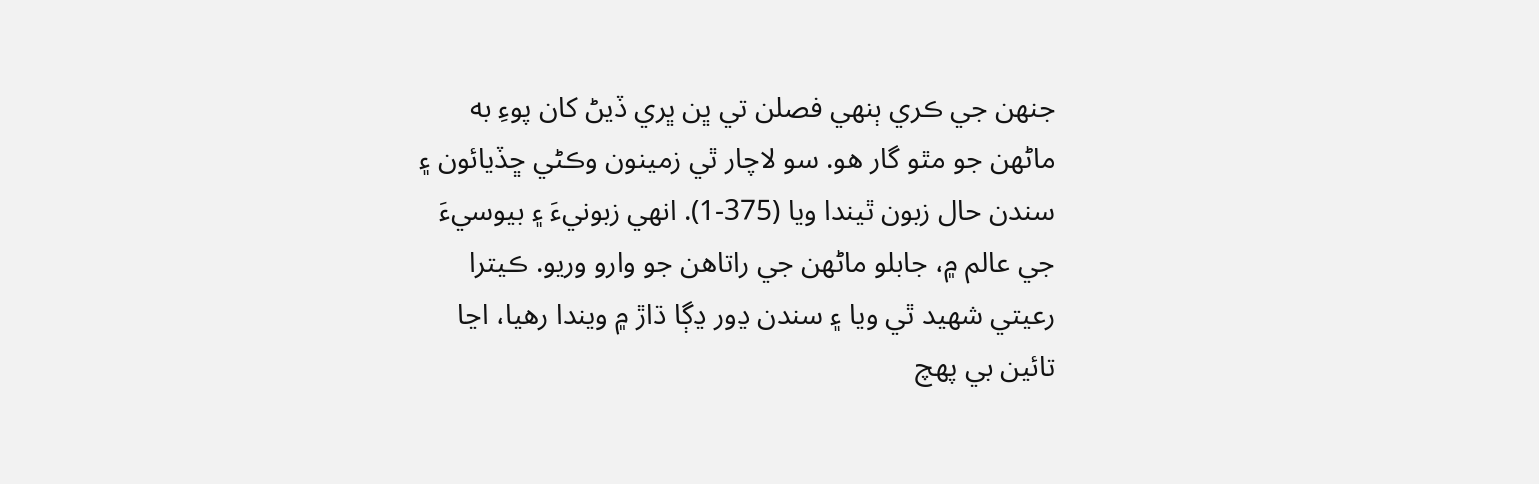جنھن جي ڪري ٻنهي فصلن تي ڀن ڀري ڏيڻ کان پوءِ به ماڻھن جو مٿو گار هو. سو لاچار ٿي زمينون وڪڻي ڇڏيائون ۽ سندن حال زبون ٿيندا ويا (375-1). انھي زبونيءَ ۽ بيوسيءَ جي عالم ۾، جابلو ماڻھن جي راتاهن جو وارو وريو. ڪيترا رعيتي شھيد ٿي ويا ۽ سندن ڍور ڍڳا ڌاڙ ۾ ويندا رهيا، اڃا تائين بي پھچ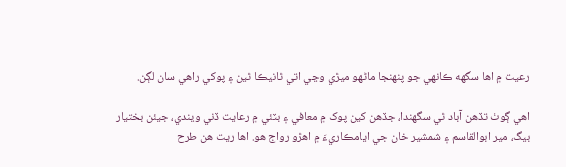رعيت ۾ اها سگهه ڪانھي جو پنھنجا ماڻھو ميڙي وڃي اتي ٿانيڪا ٿين ۽ پوکي راهي سان لڳن.

اهي ڳوٺ تڏهن آباد ٿي سگهندا، جڏهن کين پوک ۾ معافي ۽ بٽئي ۾ رعايت ڏني ويندي، جيئن بختيار بيگ، مير ابوالقاسم ۽ شمشير خان جي ايامڪاريءَ ۾ اهڙو رواج هو. اها ريت هن طرح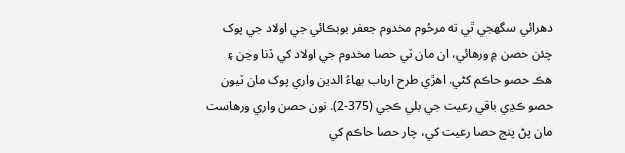دهرائي سگهجي ٿي ته مرحُوم مخدوم جعفر بوبڪائي جي اولاد جي پوک چئن حصن ۾ ورهائي، ان مان ٽي حصا مخدوم جي اولاد کي ڏنا وڃن ۽ هڪ حصو حاڪم کڻي. اهڙي طرح ارباب بهاءُ الدين واري پوک مان ٽيون حصو ڪڍي باقي رعيت جي بلي ڪجي (375-2). نون حصن واري ورهاست مان پڻ پنج حصا رعيت کي، چار حصا حاڪم کي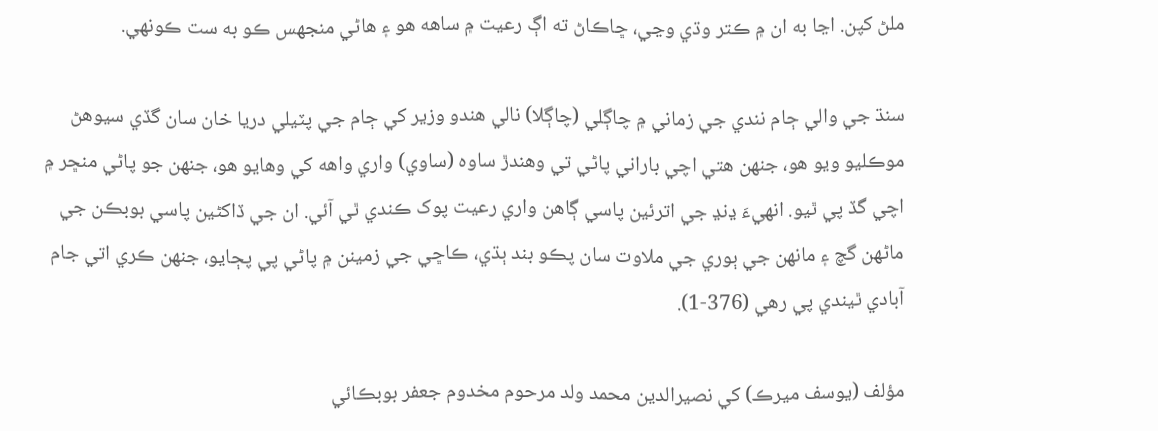ملڻ کپن. اڃا به ان ۾ ڪتر وڌي وڃي، ڇاڪاڻ ته اڳ رعيت ۾ ساهه هو ۽ هاڻي منجهس ڪو به ست ڪونهي.

سنڌ جي والي ڄام نندي جي زماني ۾ چاڳلي (چاڳلا) نالي هندو وزير کي ڄام جي پٽيلي دريا خان سان گڏي سيوهڻ موڪليو ويو هو، جنھن هتي اچي باراني پاڻي تي وهندڙ ساوه (ساوي) واري واهه کي وهايو هو، جنھن جو پاڻي منڇر ۾ اچي گڏ پي ٿيو. انھيءَ ڍنڍ جي اترئين پاسي ڳاهن واري رعيت پوک ڪندي ٿي آئي. ان جي ڏاکڻين پاسي بوبڪن جي ماڻھن گچ ۽ مانھن جي ٻوري جي ملاوت سان پڪو بند ٻڌي، ڪاڇي جي زمينن ۾ پاڻي پي پڄايو، جنھن ڪري اتي جام آبادي ٿيندي پي رهي (376-1).

مؤلف (يوسف ميرڪ) کي نصيرالدين محمد ولد مرحوم مخدوم جعفر بوبڪائي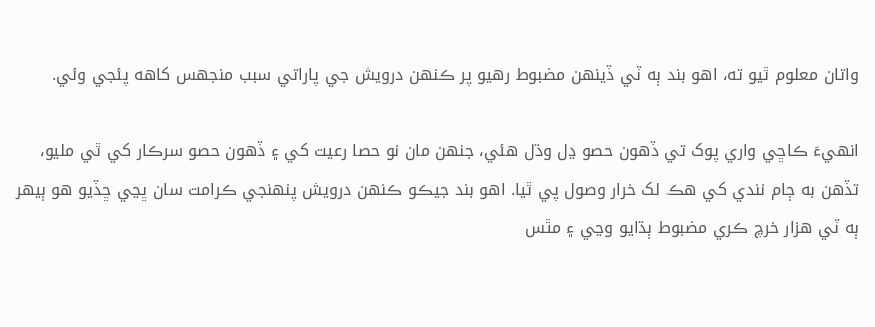واتان معلوم ٿيو ته، اهو بند ٻه ٽي ڏينھن مضبوط رهيو پر ڪنھن درويش جي پاراتي سبب منجهس کاهه پئجي وئي.

انھيءَ ڪاڇي واري پوک تي ڏهون حصو ڍل وڌل هئي، جنھن مان نو حصا رعيت کي ۽ ڏهون حصو سرڪار کي ٿي مليو، تڏهن به ڄام نندي کي هڪ لک خرار وصول پي ٿيا. اهو بند جيڪو ڪنھن درويش پنھنجي ڪرامت سان ڀڃي ڇڏيو هو ٻيهر ٻه ٽي هزار خرچ ڪري مضبوط ٻڌايو وڃي ۽ مٿس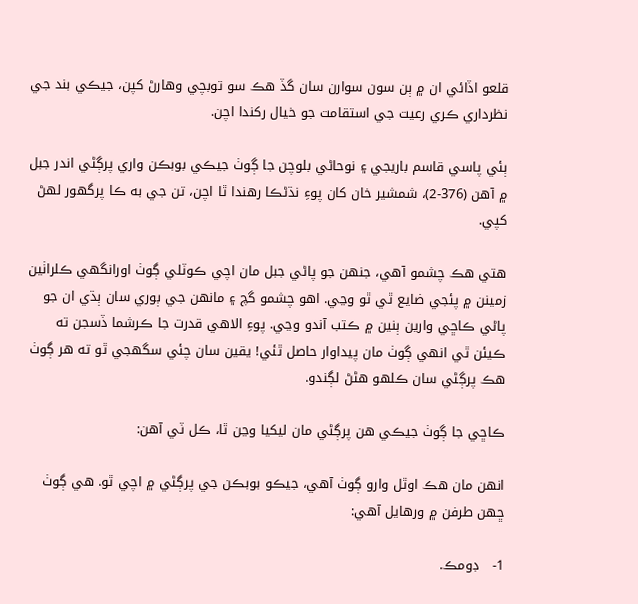قلعو اڏائي ان ۾ ٻن سون سوارن سان گڏ هڪ سو توبچي وهارڻ کپن، جيڪي بند جي نظرداري ڪري رعيت جي استقامت جو خيال رکندا اچن.

ٻئي پاسي قاسم باريجي ۽ نوحاڻي بلوچن جا ڳوٺ جيڪي بوبڪن واري پرڳڻي اندر جبل ۾ آهن (376-2)، شمشير خان کان پوءِ نڌڻڪا رهندا ٿا اچن، تن جي به ڪا پرگهور لهڻ کپي.

هتي هڪ چشمو آهي، جنھن جو پاڻي جبل مان اچي ڪوٽلي ڳوٺ اورانگهي ڪلراٺين زمينن ۾ پئجي ضايع ٿي ٿو وڃي. اهو چشمو گچ ۽ مانھن جي ٻوري سان ٻڌي ان جو پاڻي ڪاڇي وارين ٻنين ۾ ڪتب آندو وڃي. پوءِ الاهي قدرت جا ڪرشما ڏسجن ته ڪيئن ٿي انھي ڳوٺ مان پيداوار حاصل ٿئي! يقين سان چئي سگهجي ٿو ته هر ڳوٺ هڪ پرڳڻي سان ڪلهو هڻڻ لڳندو.

ڪاڇي جا ڳوٺ جيڪي هن پرڳڻي مان ليکيا وڃن ٿا، ڪل ٽي آهن:

انھن مان هڪ اوٿل وارو ڳوٺ آهي، جيڪو بوبڪن جي پرڳڻي ۾ اچي ٿو. هي ڳوٺ ڇهن طرفن ۾ ورهايل آهي:

1-   ڊومڪ.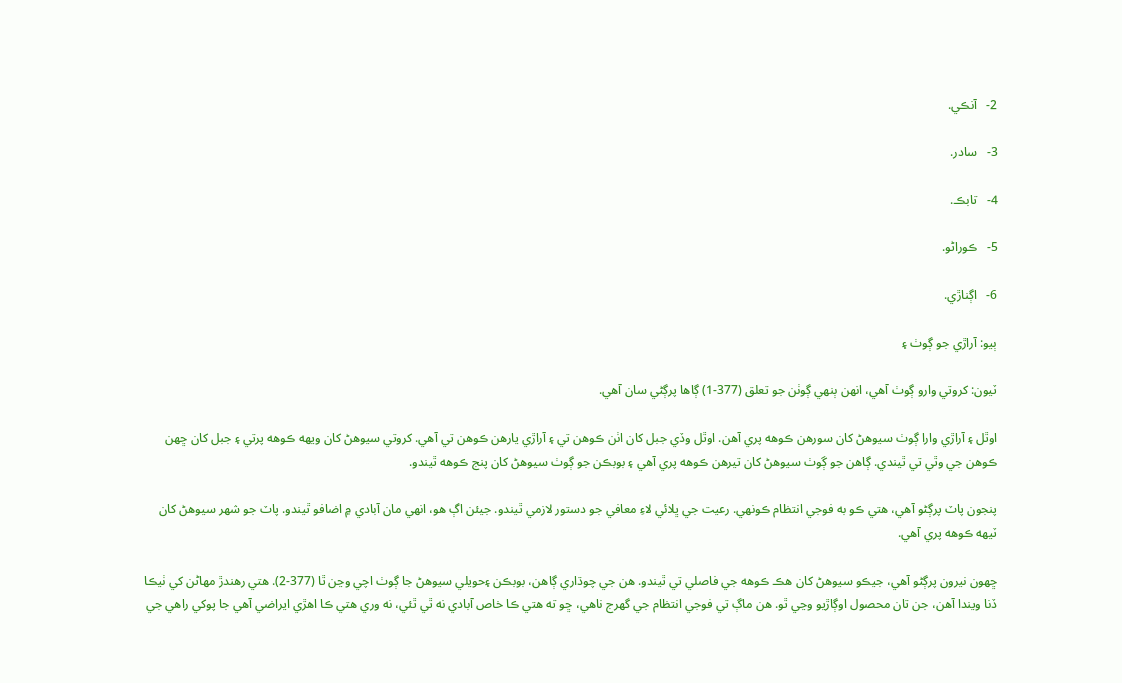2-   آنڪي.

3-   سادر.

4-   تابڪ.

5-   ڪوراڻو.

6-   اڳناڙي.

ٻيو: آراڙي جو ڳوٺ ۽

ٽيون: کروتي وارو ڳوٺ آهي، انھن ٻنهي ڳوٺن جو تعلق (377-1) ڳاها پرڳڻي سان آهي.

اوٿل ۽ آراڙي وارا ڳوٺ سيوهڻ کان سورهن ڪوهه پري آهن. اوٿل وڏي جبل کان اٺن ڪوهن تي ۽ آراڙي يارهن ڪوهن تي آهي. کروتي سيوهڻ کان ويھه ڪوهه پرتي ۽ جبل کان ڇهن ڪوهن جي وٿي تي ٿيندي. ڳاهن جو ڳوٺ سيوهڻ کان تيرهن ڪوهه پري آهي ۽ بوبڪن جو ڳوٺ سيوهڻ کان پنج ڪوهه ٿيندو.

پنجون پاٽ پرڳڻو آهي، هتي ڪو به فوجي انتظام ڪونهي. رعيت جي ڀلائي لاءِ معافي جو دستور لازمي ٿيندو. جيئن اڳ هو، انھي مان آبادي ۾ اضافو ٿيندو. پاٽ جو شھر سيوهڻ کان ٽيھه ڪوهه پري آهي.

ڇهون نيرون پرڳڻو آهي، جيڪو سيوهڻ کان هڪ ڪوهه جي فاصلي تي ٿيندو. هن جي چوڌاري ڳاهن، بوبڪن ۽حويلي سيوهڻ جا ڳوٺ اچي وڃن ٿا (377-2). هتي رهندڙ مهاڻن کي ٺيڪا ڏنا ويندا آهن، جن تان محصول اوڳاڙيو وڃي ٿو. هن ماڳ تي فوجي انتظام جي گهرج ناهي، ڇو ته هتي ڪا خاص آبادي نه ٿي ٿئي، نه وري هتي ڪا اهڙي ايراضي آهي جا پوکي راهي جي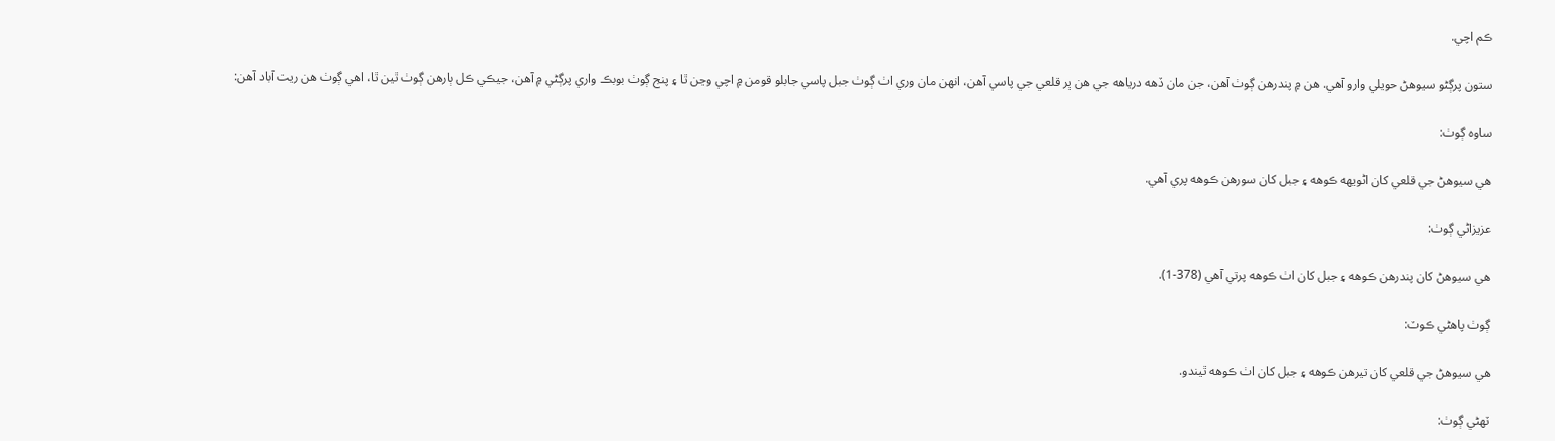ڪم اچي.

ستون پرڳڻو سيوهڻ حويلي وارو آهي. هن ۾ پندرهن ڳوٺ آهن، جن مان ڏهه درياهه جي هن ڀر قلعي جي پاسي آهن، انھن مان وري اٺ ڳوٺ جبل پاسي جابلو قومن ۾ اچي وڃن ٿا ۽ پنج ڳوٺ بوبڪ واري پرڳڻي ۾ آهن، جيڪي ڪل ٻارهن ڳوٺ ٿين ٿا، اهي ڳوٺ هن ريت آباد آهن:

ساوه ڳوٺ:

هي سيوهڻ جي قلعي کان اڻويھه ڪوهه ۽ جبل کان سورهن ڪوهه پري آهي.

عزيزاڻي ڳوٺ:

هي سيوهڻ کان پندرهن ڪوهه ۽ جبل کان اٺ ڪوهه پرتي آهي (378-1).

ڳوٺ پاهڻي ڪوٽ:

هي سيوهڻ جي قلعي کان تيرهن ڪوهه ۽ جبل کان اٺ ڪوهه ٿيندو.

ٽهڻي ڳوٺ: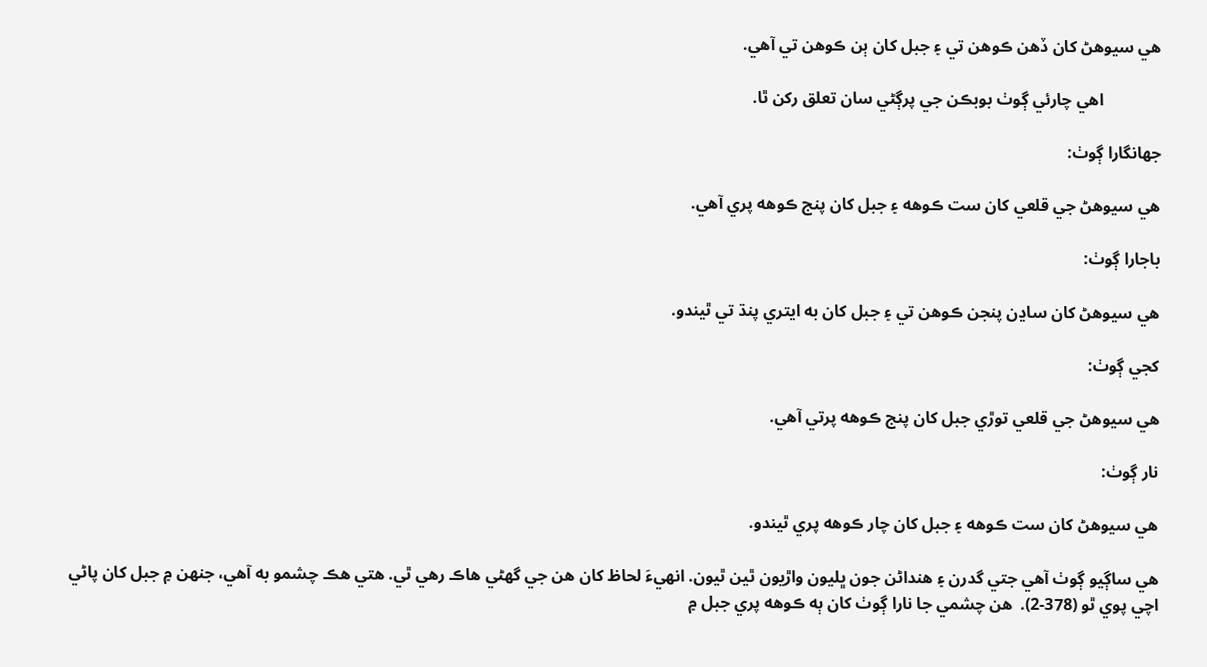هي سيوهڻ کان ڏهن ڪوهن تي ۽ جبل کان ٻن ڪوهن تي آهي.

              اهي چارئي ڳوٺ بوبڪن جي پرڳڻي سان تعلق رکن ٿا.

جهانگارا ڳوٺ:

هي سيوهڻ جي قلعي کان ست ڪوهه ۽ جبل کان پنج ڪوهه پري آهي.

باجارا ڳوٺ:

هي سيوهڻ کان ساڍن پنجن ڪوهن تي ۽ جبل کان به ايتري پنڌ تي ٿيندو.

کجي ڳوٺ:

هي سيوهڻ جي قلعي توڙي جبل کان پنج ڪوهه پرتي آهي.

نار ڳوٺ:

هي سيوهڻ کان ست ڪوهه ۽ جبل کان چار ڪوهه پري ٿيندو.

هي ساڳيو ڳوٺ آهي جتي گدرن ۽ هنداڻن جون ڀليون واڙيون ٿين ٿيون. انھيءَ لحاظ کان هن جي گهڻي هاڪ رهي ٿي. هتي هڪ چشمو به آهي، جنھن ۾ جبل کان پاڻي اچي پوي ٿو (378-2).  هن چشمي جا نارا ڳوٺ کان ٻه ڪوهه پري جبل ۾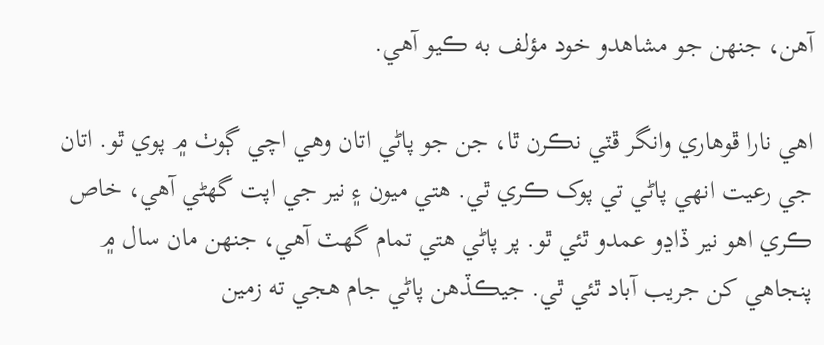آهن، جنھن جو مشاهدو خود مؤلف به ڪيو آهي.

اهي نارا ڦوهاري وانگر ڦٽي نڪرن ٿا، جن جو پاڻي اتان وهي اچي ڳوٺ ۾ پوي ٿو. اتان جي رعيت انھي پاڻي تي پوک ڪري ٿي. هتي ميون ۽ نير جي اپت گهڻي آهي، خاص ڪري اهو نير ڏاڍو عمدو ٿئي ٿو. پر پاڻي هتي تمام گهٽ آهي، جنھن مان سال ۾ پنجاهي کن جريب آباد ٿئي ٿي. جيڪڏهن پاڻي جام هجي ته زمين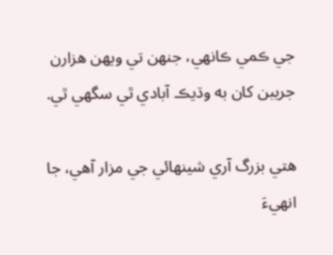جي ڪمي ڪانھي، جنھن تي ويهن هزارن جريبن کان به وڌيڪ آبادي ٿي سگهي ٿي.

هتي بزرگ آري شينهائي جي مزار آهي، جا انھيءَ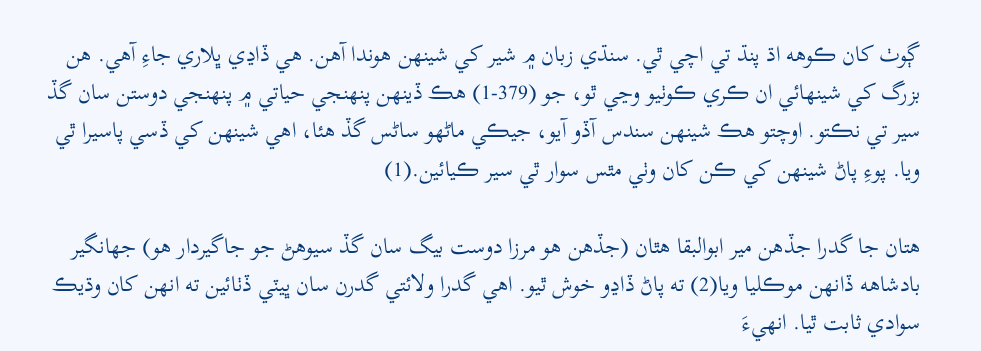ڳوٺ کان ڪوهه اڌ پنڌ تي اچي ٿي. سنڌي زبان ۾ شير کي شينهن هوندا آهن. هي ڏاڍي ڀلاري جاءِ آهي. هن بزرگ کي شينهائي ان ڪري ڪوٺيو وڃي ٿو، جو (379-1) هڪ ڏينھن پنھنجي حياتي ۾ پنھنجي دوستن سان گڏ سير تي نڪتو. اوچتو هڪ شينهن سندس آڏو آيو، جيڪي ماڻھو ساڻس گڏ هئا، اهي شينهن کي ڏسي پاسيرا ٿي ويا. پوءِ پاڻ شينهن کي ڪن کان وٺي مٿس سوار ٿي سير ڪيائين.(1)

هتان جا گدرا جڏهن مير ابوالبقا هٿان (جڏهن هو مرزا دوست بيگ سان گڏ سيوهڻ جو جاگيردار هو) جھانگير بادشاهه ڏانھن موڪليا ويا(2) ته پاڻ ڏاڍو خوش ٿيو. اهي گدرا ولائتي گدرن سان ڀيٽي ڏٺائين ته انھن کان وڌيڪ سوادي ثابت ٿيا. انھيءَ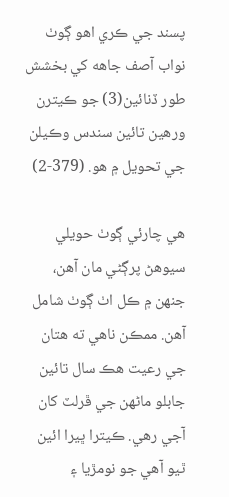پسند جي ڪري اهو ڳوٺ نواب آصف جاهه کي بخشش طور ڏنائين(3) جو ڪيترن ورهين تائين سندس وڪيلن جي تحويل ۾ هو. (379-2)

هي چارئي ڳوٺ حويلي سيوهڻ پرڳڻي مان آهن، جنھن ۾ ڪل اٺ ڳوٺ شامل آهن. ممڪن ناهي ته هتان جي رعيت هڪ سال تائين جابلو ماڻھن جي ڦرلٽ کان آجي رهي. ڪيترا ڀيرا ائين ٿيو آهي جو نومڙيا ۽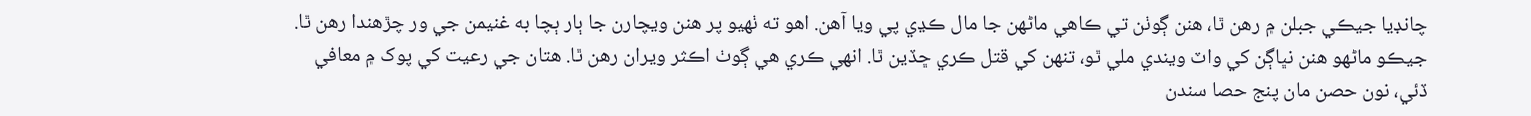چانڊيا جيڪي جبلن ۾ رهن ٿا، هنن ڳوٺن تي ڪاهي ماڻھن جا مال ڪڍي پي ويا آهن. اهو ته ٺهيو پر هنن ويچارن جا ٻار ٻچا به غنيمن جي ور چڙهندا رهن ٿا. جيڪو ماڻھو هنن نڀاڳن کي واٽ ويندي ملي ٿو، تنھن کي قتل ڪري ڇڏين ٿا. انھي ڪري هي ڳوٺ اڪثر ويران رهن ٿا. هتان جي رعيت کي پوک ۾ معافي ڏئي، نون حصن مان پنج حصا سندن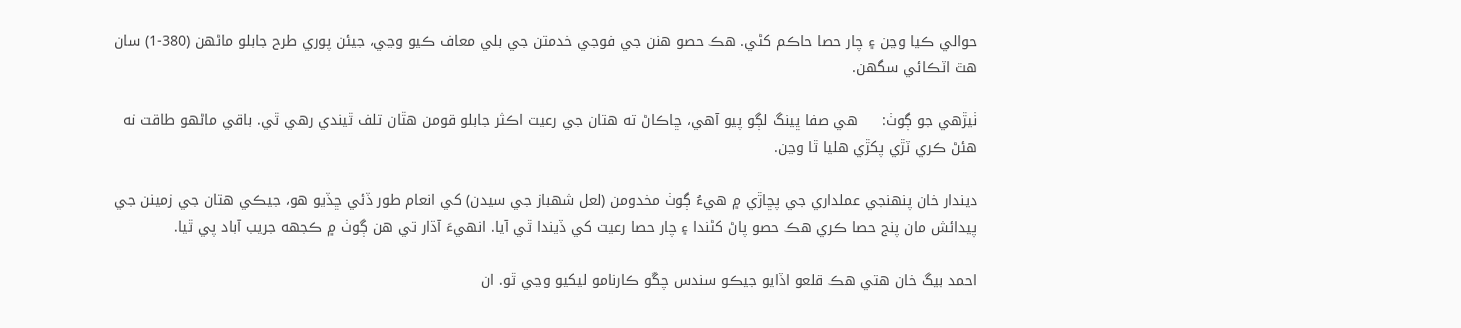حوالي ڪيا وڃن ۽ چار حصا حاڪم کڻي. هڪ حصو هنن جي فوجي خدمتن جي بلي معاف ڪيو وڃي، جيئن پوري طرح جابلو ماڻھن (380-1) سان هٿ اٽڪائي سگهن.

ٺيڙهي جو ڳوٺ:     هي صفا ڀينگ لڳو پيو آهي، ڇاڪاڻ ته هتان جي رعيت اڪثر جابلو قومن هٿان تلف ٿيندي رهي ٿي. باقي ماڻھو طاقت نه هئڻ ڪري ٽڙي پکڙي هليا ٿا وڃن.

ديندار خان پنھنجي عملداري جي پڇاڙي ۾ هيءُ ڳوٺ مخدومن (لعل شهباز جي سيدن) کي انعام طور ڏئي ڇڏيو هو، جيڪي هتان جي زمينن جي پيدائش مان پنج حصا ڪري هڪ حصو پاڻ کڻندا ۽ چار حصا رعيت کي ڏيندا ٿي آيا. انھيءَ آڌار تي هن ڳوٺ ۾ ڪجهه جريب آباد پي ٿيا.

احمد بيگ خان هتي هڪ قلعو اڏايو جيڪو سندس چڱو ڪارنامو ليکيو وڃي ٿو. ان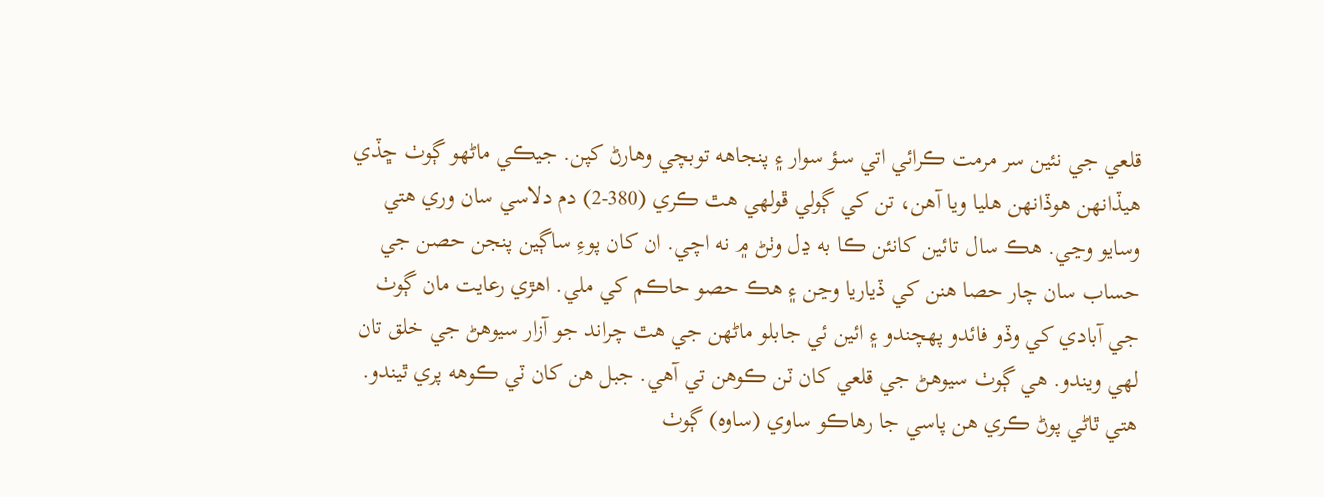قلعي جي نئين سر مرمت ڪرائي اتي سـؤ سوار ۽ پنجاهه توبچي وهارڻ کپن. جيڪي ماڻھو ڳوٺ ڇڏي هيڏانھن هوڏانھن هليا ويا آهن، تن کي ڳولي ڦولهي هٿ ڪري (380-2) دم دلاسي سان وري هتي وسايو وڃي. هڪ سال تائين کانئن ڪا به ڍل وٺڻ ۾ نه اچي. ان کان پوءِ ساڳين پنجن حصن جي حساب سان چار حصا هنن کي ڏياريا وڃن ۽ هڪ حصو حاڪم کي ملي. اهڙي رعايت مان ڳوٺ جي آبادي کي وڏو فائدو پھچندو ۽ ائين ئي جابلو ماڻھن جي هٿ چراند جو آزار سيوهڻ جي خلق تان لهي ويندو. هي ڳوٺ سيوهڻ جي قلعي کان ٽن ڪوهن تي آهي. جبل هن کان ٽي ڪوهه پري ٿيندو. هتي ٿاڻي پوڻ ڪري هن پاسي جا رهاڪو ساوي (ساوه) ڳوٺ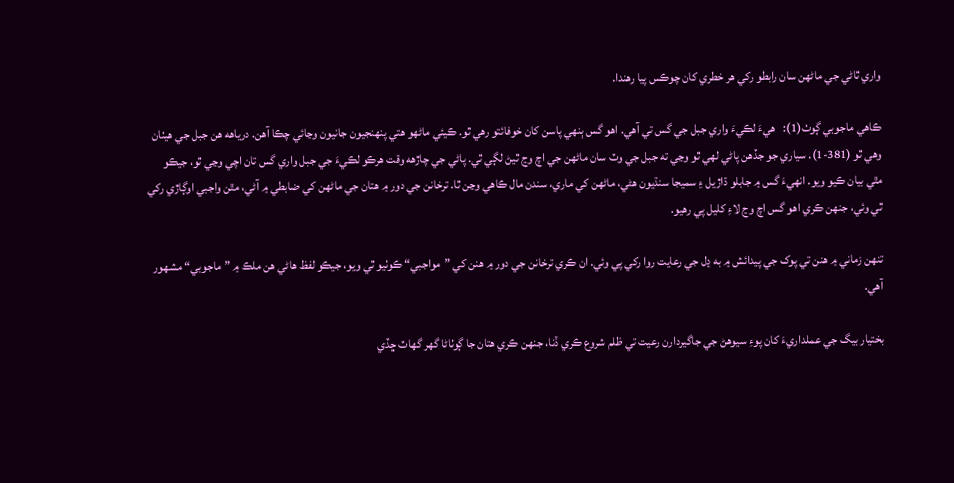واري ٿاڻي جي ماڻھن سان رابطو رکي هر خطري کان چوڪس پيا رهندا.

ڪاهي ماجوبي ڳوٺ(1):   هيءَ لڪيءَ واري جبل جي گس تي آهي. اهو گس ٻنهي پاسن کان خوفائتو رهي ٿو. ڪيئي ماڻھو هتي پنھنجيون جانيون وڃائي چڪا آهن. درياهه هن جبل جي هيٺان وهي ٿو (381-1). سياري جو جڏهن پاڻي لهي ٿو وڃي ته جبل جي وٽ سان ماڻھن جي اچ وڃ ٿيڻ لڳي ٿي. پاڻي جي چاڙهه وقت هرڪو لڪيءَ جي جبل واري گس تان اچي وڃي ٿو، جيڪو مٿي بيان ڪيو ويو. انھيءَ گس ۾ جابلو ڌاڙيل ۽ سميجا سنڌيون هڻي، ماڻھن کي ماري، سندن مال ڪاهي وڃن ٿا. ترخانن جي دور ۾ هتان جي ماڻھن کي ضابطي ۾ آڻي، مٿن واجبي اوڳاڙي رکي ٿي وئي، جنھن ڪري اهو گس اچ وڃ لاءِ کليل پي رهيو.

تنھن زماني ۾ هنن تي پوک جي پيدائش ۾ به ڍل جي رعايت روا رکي پي وئي. ان ڪري ترخانن جي دور ۾ هنن کي ”مواجبي“ ڪوٺيو ٿي ويو، جيڪو لفظ هاڻي هن ملڪ ۾ ”ماجوبي“ مشهور آهي.

بختيار بيگ جي عملداريءَ کان پوءِ سيوهڻ جي جاگيردارن رعيت تي ظلم شروع ڪري ڏنا، جنھن ڪري هتان جا ڳوٺاڻا گهر گهاٽ ڇڏي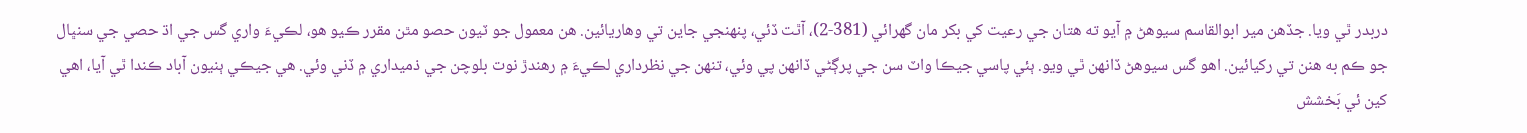دربدر ٿي ويا. جڏهن مير ابوالقاسم سيوهڻ ۾ آيو ته هتان جي رعيت کي بکر مان گهرائي (381-2)، آٿت ڏئي، پنھنجي جاين تي وهاريائين. هن معمول جو ٽيون حصو مٿن مقرر ڪيو هو، لڪيءَ واري گس جي اڌ حصي جي سنڀال جو ڪم به هنن تي رکيائين. اهو گس سيوهڻ ڏانھن ٿي ويو. ٻئي پاسي جيڪا واٽ سن جي پرڳڻي ڏانھن پي وئي، تنھن جي نظرداري لڪيءَ ۾ رهندڙ نوت بلوچن جي ذميداري ۾ ڏني وئي. هي جيڪي ٻنيون آباد ڪندا ٿي آيا، اهي کين ئي بَخشش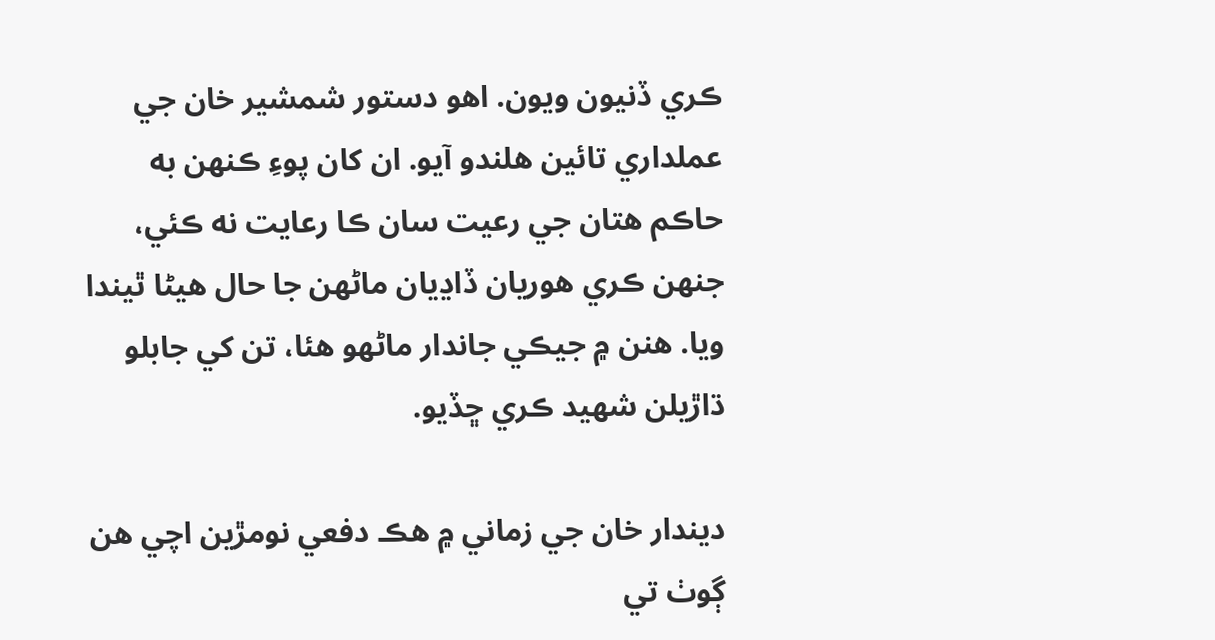ڪري ڏنيون ويون. اهو دستور شمشير خان جي عملداري تائين هلندو آيو. ان کان پوءِ ڪنھن به حاڪم هتان جي رعيت سان ڪا رعايت نه ڪئي، جنھن ڪري هوريان ڏاڍيان ماڻھن جا حال هيڻا ٿيندا ويا. هنن ۾ جيڪي جاندار ماڻھو هئا، تن کي جابلو ڌاڙيلن شھيد ڪري ڇڏيو.

ديندار خان جي زماني ۾ هڪ دفعي نومڙين اچي هن ڳوٺ تي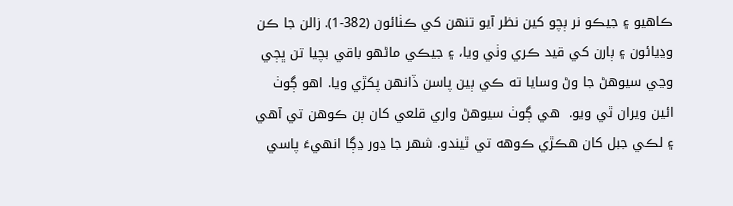ڪاهيو ۽ جيڪو نر ٻچو کين نظر آيو تنھن کي ڪٺائون (382-1). زالن جا ڪن وڍيائون ۽ ٻارن کي قيد ڪري وٺي ويا، ۽ جيڪي ماڻھو باقي بچيا تن ڀڄي وڃي سيوهڻ جا وڻ وسايا ته ڪي ٻين پاسن ڏانھن پکڙي ويا. اهو ڳوٺ ائين ويران ٿي ويو.  هي ڳوٺ سيوهڻ واري قلعي کان ٻن ڪوهن تي آهي ۽ لڪي جبل کان هڪڙي ڪوهه تي ٿيندو. شھر جا ڍور ڍڳا انھيءَ پاسي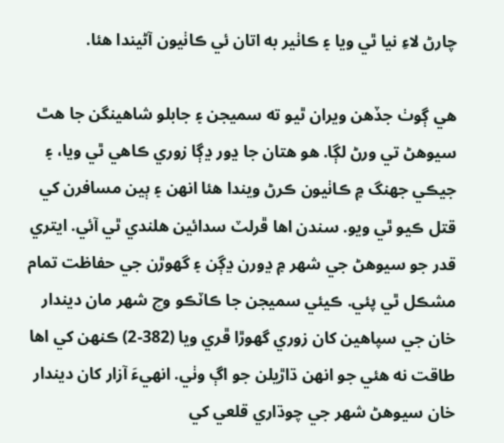چارڻ لاءِ نيا ٿي ويا ۽ ڪاٺير به اتان ئي ڪاٺيون آڻيندا هئا.

هي ڳوٺ جڏهن ويران ٿيو ته سميجن ۽ جابلو شاهينگن جا هٿ سيوهڻ تي ورڻ لڳا. هو هتان جا ڍور ڍڳا زوري ڪاهي ٿي ويا، ۽ جيڪي جهنگ ۾ ڪاٺيون ڪرڻ ويندا هئا انھن ۽ ٻين مسافرن کي قتل ڪيو ٿي ويو. سندن اها ڦرلٽ سدائين هلندي ٿي آئي. ايتري قدر جو سيوهڻ جي شھر ۾ ڍورن ڍڳن ۽ گهوڙن جي حفاظت تمام مشڪل ٿي پئي. ڪيئي سميجن جا ڪاٽڪو وچ شھر مان ديندار خان جي سپاهين کان زوري گهوڙا ڦري ويا (382-2) ڪنھن کي اها طاقت نه هئي جو انھن ڌاڙيلن جو اڳ وٺي. انھيءَ آزار کان ديندار خان سيوهڻ شھر جي چوڌاري قلعي کي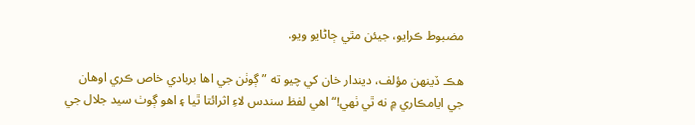مضبوط ڪرايو، جيئن مٿي ڄاڻايو ويو.

هڪ ڏينھن مؤلف، ديندار خان کي چيو ته ”ڳوٺن جي اها بربادي خاص ڪري اوهان جي ايامڪاري ۾ نه ٿي ٺهي!“ اهي لفظ سندس لاءِ اثرائتا ٿيا ۽ اهو ڳوٺ سيد جلال جي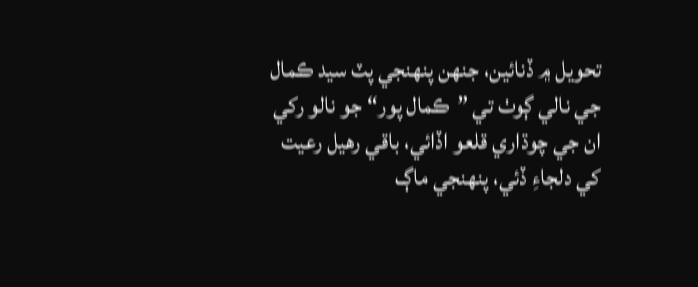تحويل ۾ ڏنائين، جنھن پنھنجي پٽ سيد ڪمال جي نالي ڳوٺ تي ”ڪمال پور“ جو نالو رکي ان جي چوڌاري قلعو اڏائي، باقي رهيل رعيت کي دلجاءِ ڏئي، پنھنجي ماڳ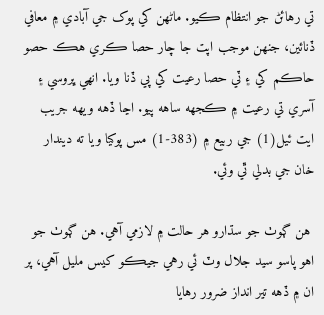تي رهائڻ جو انتظام ڪيو. ماڻھن کي پوک جي آبادي ۾ معافي ڏنائين، جنھن موجب اپت جا چار حصا ڪري هڪ حصو حاڪم کي ۽ ٽي حصا رعيت کي پي ڏنا ويا. انھي ڀروسي ۽ آسري تي رعيت ۾ ڪجهه ساهه پيو. اڃا ڏهه ويھه جريب ايت ئيل(1) جي ربيع ۾ (383-1) مس پوکيا ويا ته ديندار خان جي بدلي ٿي وئي.

 هن ڳوٺ جو سڌارو هر حالت ۾ لازمي آهي. هن ڳوٺ جو اهو پاسو سيد جلال وٽ ئي رهي جيڪو کيس مليل آهي، پر ان ۾ ڏهه تير انداز ضرور رهايا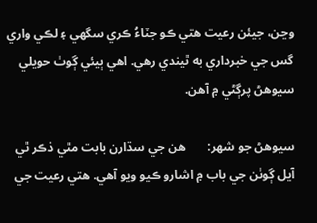وڃن، جيئن رعيت هتي ڪو جٽاءُ ڪري سگهي ۽ لڪي واري گس جي خبرداري به ٿيندي رهي. اهي ٻيئي ڳوٺ حويلي سيوهڻ پرڳڻي ۾ آهن.

سيوهڻ جو شھر:       هن جي سڌارن بابت مٿي ذڪر ٿي آيل ڳوٺن جي باب ۾ اشارو ڪيو ويو آهي. هتي رعيت جي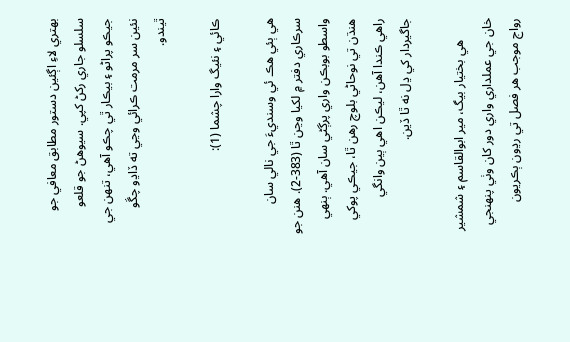بهتري لاءِ اڳئين دستور مطابق معافي جو  سلسلو جاري رکڻ کپي. سيوهڻ جو قلعو جيڪو پراڻو ۽ بيڪار ٿي چڪو آهي، تنھن جي نئين سر مرمت ڪرائي وڃي ته ڏاڍو چڱو ٿيندو.

ڪائي ۽ نئيگ وارا چشما (1):

هي ٻئي هڪ ئي وسنديءَ جي نالي سان سرڪاري دفتر ۾ لکيا وڃن ٿا (383-2). هنن جو واسطو بوبڪن واري پرڳڻي سان آهي. ٻنهي هنڌن تي نوحاڻي بلوچ رهن ٿا، جيڪي پوکي راهي ڪندا آهن، ليڪن اهي ٻين وانگي جاگيردار کي ڍل نه ٿا ڏين.

       هي بختيار بيگ، مير ابوالقاسم ۽ شمشير خان جي عملداري واري دور کان وٺي پنھنجي رواج موجب هر فصل تي رڍون ٻڪريون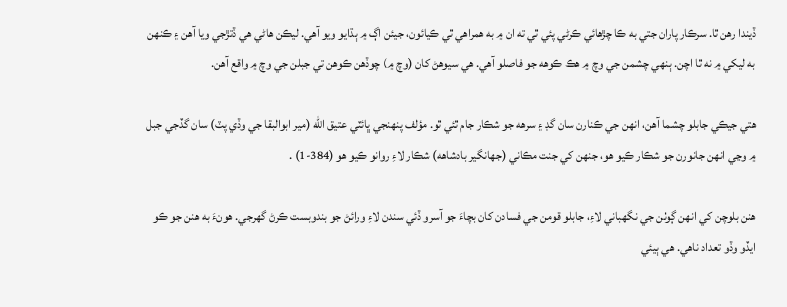ڏيندا رهن ٿا. سرڪار پاران جتي به ڪا چڙهائي ڪرڻي پئي ٿي ته ان ۾ به همراهي ٿي ڪيائون، جيئن اڳ ۾ ٻڌايو ويو آهي. ليڪن هاڻي هي ڏتڙجي ويا آهن ۽ ڪنھن به ليکي ۾ نه ٿا اچن. ٻنهي چشمن جي وچ ۾ هڪ ڪوهه جو فاصلو آهي. هي سيوهڻ کان (وچ ۾) چوڏهن ڪوهن تي جبلن جي وچ ۾ واقع آهن.

هتي جيڪي جابلو چشما آهن، انھن جي ڪنارن سان گڊ ۽ سرهه جو شڪار جام ٿئي ٿو. مؤلف پنھنجي ڀائٽي عتيق الله (مير ابوالبقا جي وڏي پٽ) سان گڏجي جبل ۾ وڃي انھن جانورن جو شڪار ڪيو هو، جنھن کي جنت مڪاني (جھانگير بادشاهه) شڪار لاءِ روانو ڪيو هو (384-1) .

هنن بلوچن کي انھن ڳوٺن جي نگهباني لاءِ، جابلو قومن جي فسادن کان بچاءَ جو آسرو ڏئي سندن لاءِ ورائڻ جو بندوبست ڪرڻ گهرجي. هونءَ به هنن جو ڪو ايڏو وڏو تعداد ناهي. هي ٻيئي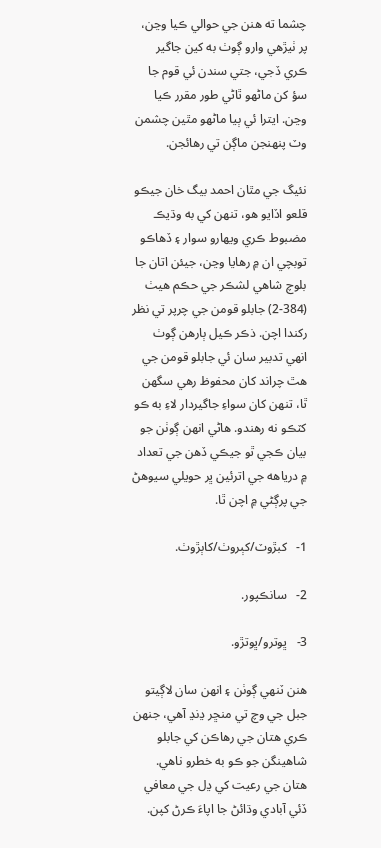چشما ته هنن جي حوالي ڪيا وڃن، پر ٺيڙهي وارو ڳوٺ به کين جاگير ڪري ڏجي، جتي سندن ئي قوم جا سؤ کن ماڻھو ٿاڻي طور مقرر ڪيا وڃن. ايترا ئي ٻيا ماڻھو مٿين چشمن وٽ پنھنجن ماڳن تي رهائجن.

نئيگ جي مٿان احمد بيگ خان جيڪو قلعو اڏايو هو، تنھن کي به وڌيڪ مضبوط ڪري ويهارو سوار ۽ ڏهاڪو توبچي ان ۾ رهايا وڃن، جيئن اتان جا بلوچ شاهي لشڪر جي حڪم هيٺ (384-2) جابلو قومن جي چرپر تي نظر رکندا اچن. ذڪر ڪيل ٻارهن ڳوٺ انھي تدبير سان ئي جابلو قومن جي هٿ چراند کان محفوظ رهي سگهن ٿا، تنھن کان سواءِ جاگيردار لاءِ به ڪو کٽڪو نه رهندو. هاڻي انھن ڳوٺن جو بيان ڪجي ٿو جيڪي ڏهن جي تعداد ۾ درياهه جي اترئين ڀر حويلي سيوهڻ جي پرڳڻي ۾ اچن ٿا.

1-   کبڙوٽ/کٻروٺ/کاٻڙوٺ.

2-   سانڪپور.

3-   ڀوترو/ڀوتڙو.

هنن ٽنهي ڳوٺن ۽ انھن سان لاڳيتو جبل جي وچ تي منڇر ڍنڍ آهي، جنھن ڪري هتان جي رهاڪن کي جابلو شاهينگن جو ڪو به خطرو ناهي. هتان جي رعيت کي ڍل جي معافي ڏئي آبادي وڌائڻ جا اپاءَ ڪرڻ کپن.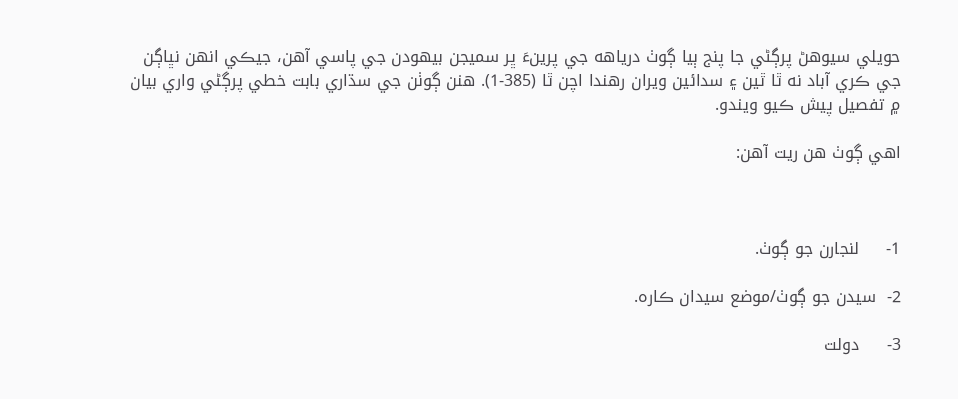حويلي سيوهڻ پرڳڻي جا پنج ٻيا ڳوٺ درياهه جي پرينءَ ڀر سميجن بيهودن جي پاسي آهن، جيڪي انھن نڀاڳن جي ڪري آباد نه ٿا ٿين ۽ سدائين ويران رهندا اچن ٿا (385-1). هنن ڳوٺن جي سڌاري بابت خطي پرڳڻي واري بيان ۾ تفصيل پيش ڪيو ويندو.

اهي ڳوٺ هن ريت آهن:



1-     لنجارن جو ڳوٺ.

2-  سيدن جو ڳوٺ/موضع سيدان ڪاره.

3-     دولت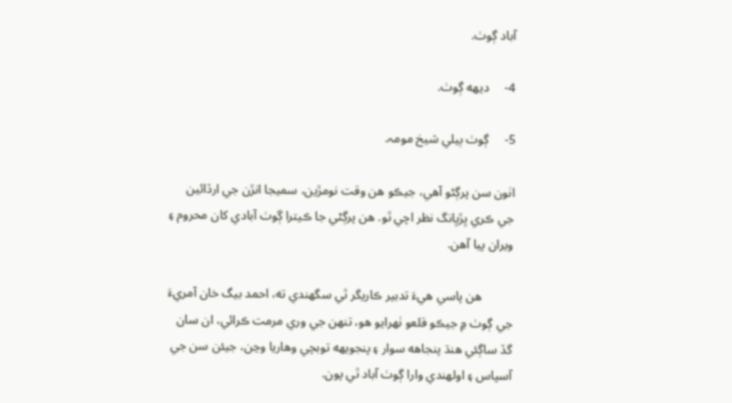آباد ڳوٺ.

4-     ديهه ڳوٺ.

5-     ڳوٺ ٻيلي شيخ مومہ.

اٺون سن پرڳڻو آهي، جيڪو هن وقت نومڙين، سميجا انڙن جي ارڏائين جي ڪري ڀڙڀانگ نظر اچي ٿو. هن پرڳڻي جا ڪيترا ڳوٺ آبادي کان محروم ۽ ويران پيا آهن.

          هن پاسي هيءَ تدبير ڪاريگر ٿي سگهندي ته، احمد بيگ خان آمريءَ جي ڳوٺ ۾ جيڪو قلعو ٺھرايو هو، تنھن جي وري مرمت ڪرائي، ان سان گڏ ساڳئي هنڌ پنجاهه سوار ۽ پنجويھه توبچي وهاريا وڃن، جيئن سن جي آسپاس ۽ اولهندي وارا ڳوٺ آباد ٿي پون.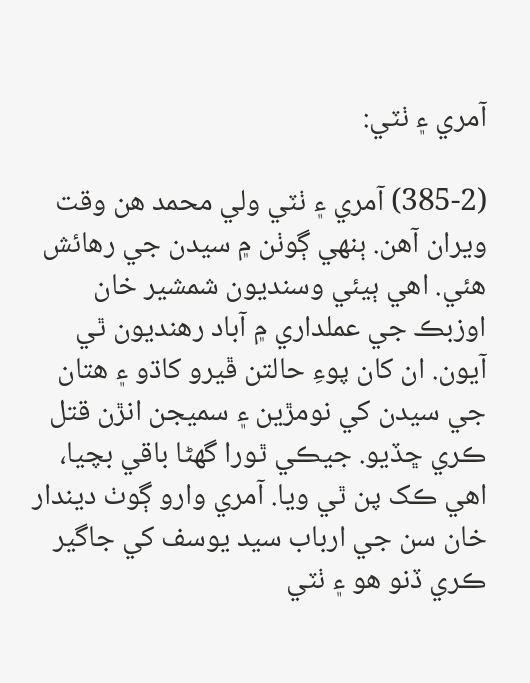آمري ۽ ٺٽي:

(385-2) آمري ۽ ٺٽي ولي محمد هن وقت ويران آهن. ٻنهي ڳوٺن ۾ سيدن جي رهائش هئي. اهي ٻيئي وسنديون شمشير خان اوزبڪ جي عملداري ۾ آباد رهنديون ٿي آيون. ان کان پوءِ حالتن ڦيرو کاڌو ۽ هتان جي سيدن کي نومڙين ۽ سميجن انڙن قتل ڪري ڇڏيو. جيڪي ٿورا گهڻا باقي بچيا، اهي ڪک پن ٿي ويا. آمري وارو ڳوٺ ديندار خان سن جي ارباب سيد يوسف کي جاگير ڪري ڏنو هو ۽ ٺٽي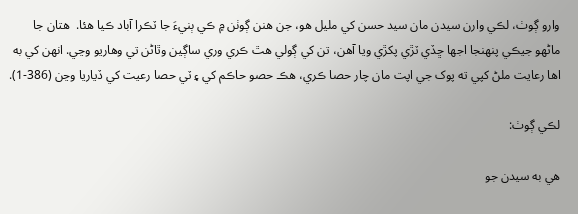وارو ڳوٺ، لڪي وارن سيدن مان سيد حسن کي مليل هو، جن هنن ڳوٺن ۾ ڪي ٻنيءَ جا ٽڪرا آباد ڪيا هئا.  هتان جا ماڻھو جيڪي پنھنجا اجها ڇڏي ٽڙي پکڙي ويا آهن، تن کي ڳولي هٿ ڪري وري ساڳين وٿاڻن تي وهاريو وڃي. انھن کي به اها رعايت ملڻ کپي ته پوک جي اپت مان چار حصا ڪري، هڪ حصو حاڪم کي ۽ ٽي حصا رعيت کي ڏياريا وڃن (386-1).

لڪي ڳوٺ:

هي به سيدن جو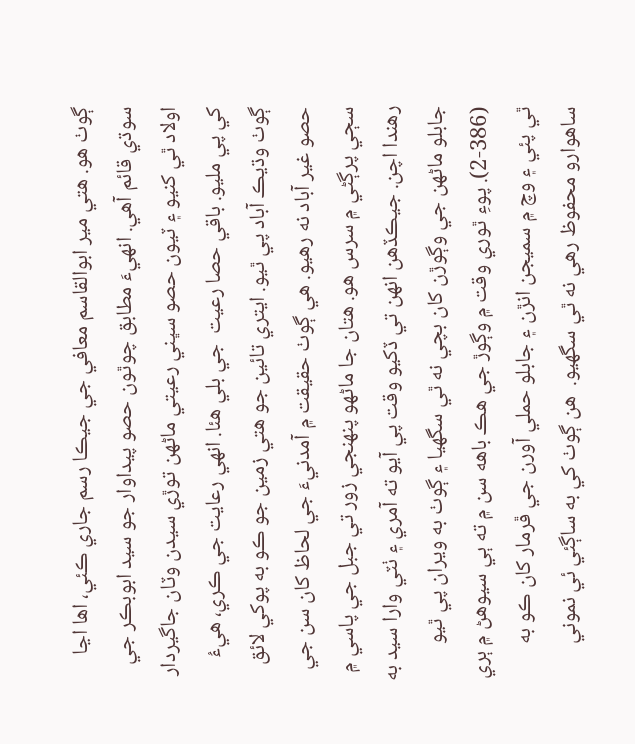ڳوٺ هو. هتي مير ابوالقاسم معافي جي جيڪا رسم جاري ڪئي، اها اڃا سوڌي قائم آهي. انھيءَ مطابق چوٿون حصو پيداوار جو سيد ابوبڪر جي اولاد ٿي کنيو ۽ ٽيون حصو سڀني رعيتي ماڻھن توڙي سيدن وٽان جاگيردار کي پي مليو. باقي حصا رعيت  جي بلي هئا. انھي رعايت جي ڪري، هيءُ ڳوٺ وڌيڪ آباد پي ٿيو. ايتري تائين جو هتي زمين جو ڪو به پوکي لائق حصو غير آباد نه رهيو. هي ڳوٺ حقيقت ۾ آمدنيءَ جي لحاظ کان سن جي سڄي پرڳڻي ۾ سرس هو. هتان جا ماڻھو پنھنجي زور تي جبل جي پاسي ۾ رهندا اچن. جيڪڏهن انھن تي ڏکيو وقت پي آيو ته آمري ۽ ٺٽي وارا سيد به جابلو ماڻھن جي وڳوڙن کان بچي نه ٿي سگهيا ۽ ڳوٺ به ويران پي ٿيو (386-2). پوءِ ٿوري وقت ۾ وڳوڙ جي هڪ باهه سن ۾ ته ٻي سيوهڻ ۾ ٻري ٿي پئي ۽ وچ ۾ سميجن انڙن ۽ جابلو حملي آورن جي ڦرمار کان ڪو به ساهوارو محفوظ رهي نه ٿي سگهيو.  هن ڳوٺ کي به ساڳئي ئي نموني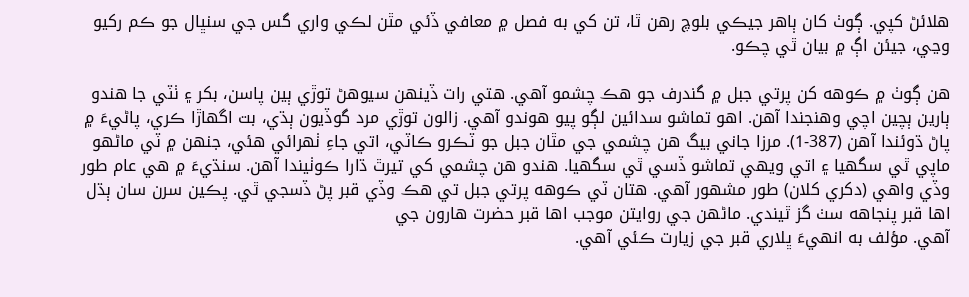هلائڻ کپي. ڳوٺ کان ٻاهر جيڪي بلوچ رهن ٿا، تن کي به فصل ۾ معافي ڏئي مٿن لڪي واري گس جي سنڀال جو ڪم رکيو وڃي، جيئن اڳ ۾ بيان ٿي چڪو.

هن ڳوٺ ۾ ڪوهه کن پرتي جبل ۾ گندرف جو هڪ چشمو آهي. هتي رات ڏينھن سيوهڻ توڙي ٻين پاسن، بکر ۽ ٺٽي جا هندو ٻارين ٻچين اچي وهنجندا آهن. اهو تماشو سدائين لڳو پيو هوندو آهي. زالون توڙي مرد گوڏيون ٻڌي، بت اگهاڙا ڪري، پاڻيءَ ۾ پاڻ ڌوئندا آهن (387-1). مرزا جاني بيگ هن چشمي جي مٿان جبل جو ٽڪرو ڪاٽي، اتي جاءِ ٺھرائي هئي، جنھن ۾ ٽي ماڻھو ماپي ٿي سگهيا ۽ اتي ويهي تماشو ڏسي ٿي سگهيا. هندو هن چشمي کي تيرٿ ڌارا ڪوٺيندا آهن. سنڌيءَ ۾ هي عام طور وڏي واهي (دکري کلان) طور مشهور آهي. هتان ٽي ڪوهه پرتي جبل تي هڪ وڏي قبر پڻ ڏسجي ٿي. پڪين سرن سان ٻڌل اها قبر پنجاهه سٺ گز ٿيندي. ماڻھن جي روايتن موجب اها قبر حضرت هارون جي
آهي. مؤلف به انھيءَ ڀلاري قبر جي زيارت ڪئي آهي.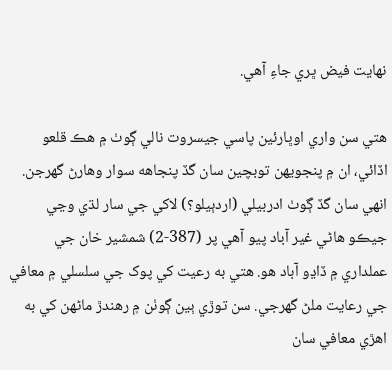نھايت فيض ڀري جاءِ آهي.

هتي سن واري اوڀارئين پاسي جيسروت نالي ڳوٺ ۾ هڪ قلعو اڏائي، ان ۾ پنجويهن توبچين سان گڏ پنجاهه سوار وهارڻ گهرجن. انھي سان گڏ ڳوٺ ادربيلي (اردٻيلو؟) لاکي جي سار لڌي وڃي جيڪو هاڻي غير آباد پيو آهي پر (387-2) شمشير خان جي عملداري ۾ ڏاڍو آباد هو. هتي به رعيت کي پوک جي سلسلي ۾ معافي جي رعايت ملڻ گهرجي. سن توڙي ٻين ڳوٺن ۾ رهندڙ ماڻھن کي به اهڙي معافي سان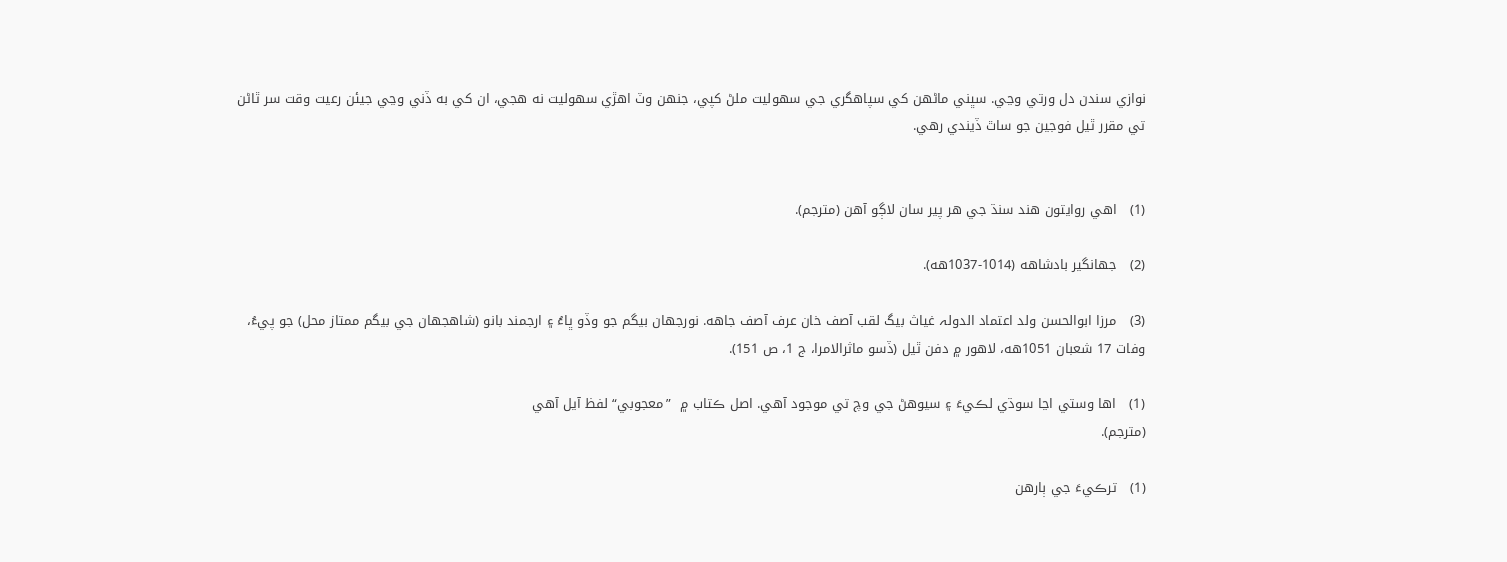نوازي سندن دل ورتي وڃي. سڀني ماڻھن کي سپاهگري جي سهوليت ملڻ کپي، جنھن وٽ اهڙي سهوليت نه هجي، ان کي به ڏني وڃي جيئن رعيت وقت سر ٿاڻن تي مقرر ٿيل فوجين جو ساٿ ڏيندي رهي.


(1)   اهي روايتون هند سنڌ جي هر پير سان لاڳو آهن (مترجم).

(2)   جھانگير بادشاهه (1014-1037هه).

(3)   مرزا ابوالحسن ولد اعتماد الدولہ غياث بيگ لقب آصف خان عرف آصف جاهه. نورجھان بيگم جو وڏو ڀاءُ ۽ ارجمند بانو (شاهجھان جي بيگم ممتاز محل) جو پيءُ، وفات 17 شعبان 1051هه، لاهور ۾ دفن ٿيل (ڏسو ماثرالامرا، ج 1، ص 151).

(1)   اها وستي اڃا سوڌي لڪيءَ ۽ سيوهڻ جي وچ تي موجود آهي. اصل ڪتاب ۾  ”معجوبي“ لفظ آيل آهي                                                                                 (مترجم).

(1)   ترڪيءَ جي ٻارهن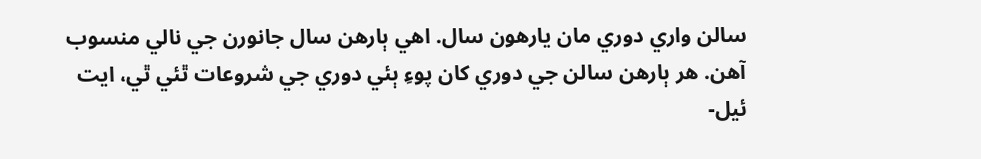سالن واري دوري مان يارهون سال. اهي ٻارهن سال جانورن جي نالي منسوب آهن. هر ٻارهن سالن جي دوري کان پوءِ ٻئي دوري جي شروعات ٿئي ٿي، ايت ئيل-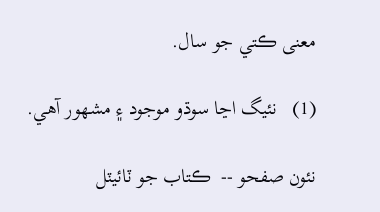معنى ڪتي جو سال.

(1)   نئيگ اڃا سوڌو موجود ۽ مشهور آهي.

نئون صفحو --  ڪتاب جو ٽائيٽل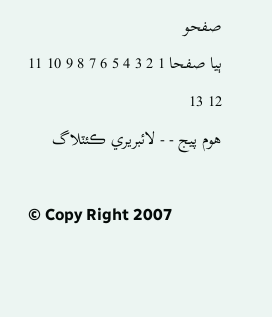صفحو
ٻيا صفحا 1 2 3 4 5 6 7 8 9 10 11 12 13
هوم پيج - - لائبريري ڪئٽلاگ

© Copy Right 2007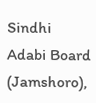Sindhi Adabi Board (Jamshoro),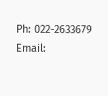Ph: 022-2633679 Email: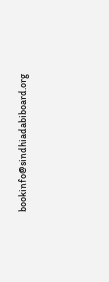bookinfo@sindhiadabiboard.org